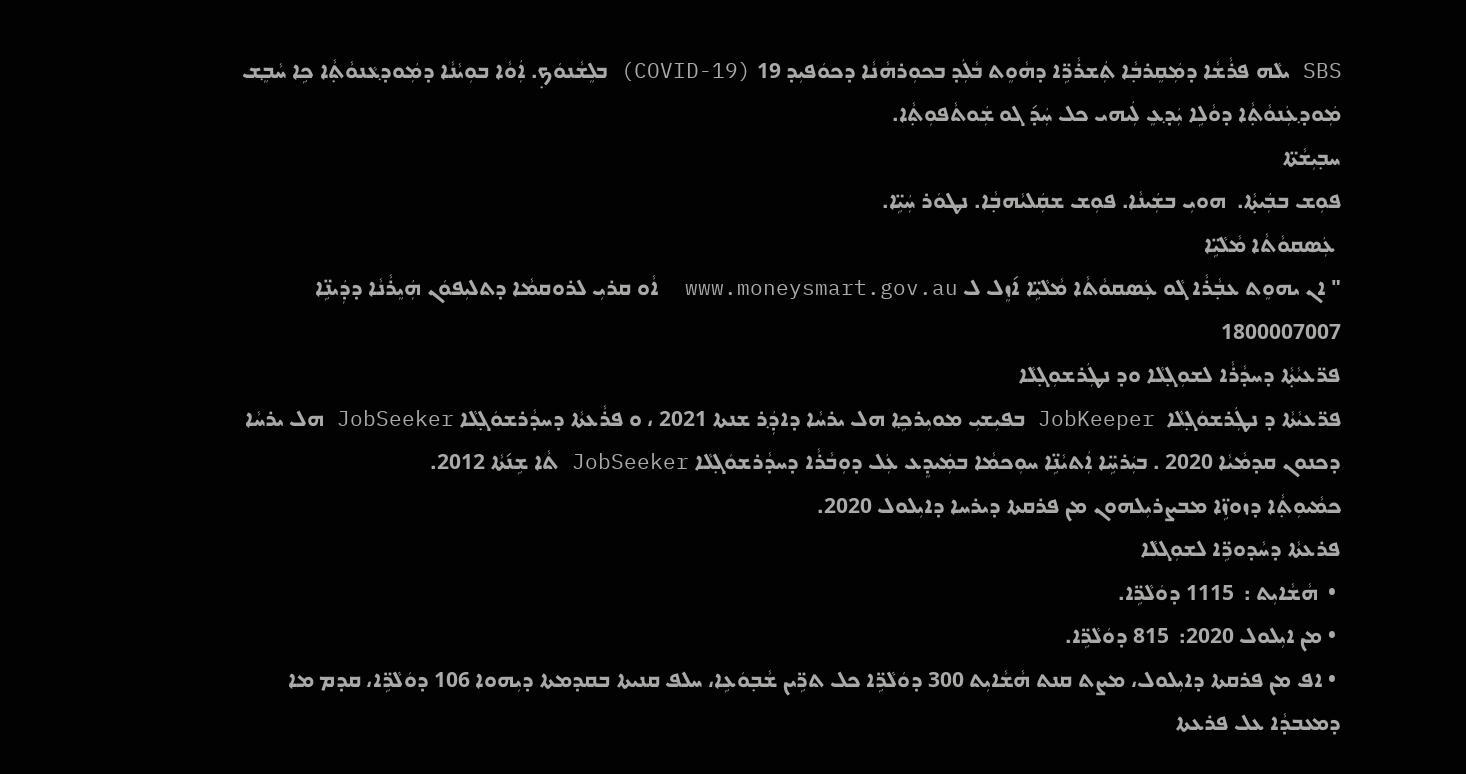SBS ܝܠܵܗ ܦܪܵܫܵܐ ܕܡܲܩܸܪܒ݂ܵܐ ܬܲܫܪܵܪܹ̈ܐ ܕܗܵܘܸܬ ܒܵܠܲܕ ܒܟܘܼܪܗܵܢܵܐ ܕܟܘܿܦܝܼܕ 19 (COVID-19) ܒܠܸܫܵܢܘܿܟ݂. ܐܲܘܵܐ ܒܘܼܝܵܢܵܐ ܕܡܲܘܕ݂ܥܵܢܘܵܬ݂ܵܐ ܟܹܐ ܚܵܒ݂ܸܫ ܡܲܘܕ݂ܥܲܢܘܵܬ݂ܵܐ ܕܘܵܠܹܐ ܝܲܕ݂ܥܸ ܠܲܝܗܝ ܟܠ ܚܲܕ݇ ܓܘ ܫܲܘܬܵܦܘܼܬ݂ܵܐ.
ܚܒ݂ܝܼܫܵܬ̈ܐ
ܦܘܼܫ ܒܒܲܝܬ݂ܵܐ.  ܗܘܝܼ ܒܫܲܝܢܵܐ. ܦܘܼܫ ܫܩܲܠܝܵܗܒ݂ܵܐ. ܢܛܘܿܪ ܚܲܝܹ̈ܐ.
 ܥܲܣܩܘܵܬܵܐ ܡܵܠܵܝܹ̈ܐ
" ܐܢ ܝܗܘܸܬ ܥܒ݂ܵܪܵܐ ܓܵܘ ܥܲܣܩܘܵܬܵܐ ܡܵܠܵܝܹ̈ܐ ܐ݇ܙܸܠ ܠ www.moneysmart.gov.au  ܐܵܘ ܩܪܝܼ ܠܪܘܩܡܵܐ ܕܬܠܝܼܦܘܿܢ ܗܲܝܸܪܵܢܵܐ ܕܕܲܝܢܹ̈ܐ  1800007007
ܦܪ̈ܥܝܵܬ݂ܵܐ ܕܚܕܵܪܵܐ ܠܫܘܼܓ݂ܠܵܐ ܘܕ ܢܛܲܪܫܘܼܓ݂ܠܵܐ
ܦܪ̈ܥܝܵܬܵܐ ܕ ܢܛܲܪܫܘܿܓ݂ܠܵܐ  JobKeeper ܒܦܝܼܫܝܼ ܡܘܝܼܪܟ݂ܹܐ ܗܠ ܝܪܚܵܐ ܕܐܕ݂ܲܪ ܫܢܬܐ 2021 ، ܘ ܦܪܵܥܬܵܐ ܕܚܕܵܪܫܘܿܓ݂ܠܵܐ JobSeeker ܗܠ ܝܪܚܵܐ ܕܟܢܘܢ ܩܕܡܵܝܵܐ 2020 . ܒܝܲܪܚܹ̈ܐ ܐܲܬܝܵܢܹ̈ܐ ܚܘܼܟܡܵܐ ܒܡܲܝܕܸܥ ܥܲܠ ܕܘܼܒܵܪܵܐ ܕܚܕܵܪܫܘܿܓ݂ܠܵܐ JobSeeker ܬܵܐ ܫܹܢ݇ܬܵܐ 2012.
ܟܡܵܝܘܼܬ݂ܵܐ ܕܙܘܙܹ̈ܐ ܡܒܨܪܝܼܠܗܘܢ ܡܢ ܦܪܩܬܐ ܕܝܪܚܐ ܕܐܝܼܠܘܠ 2020.
ܦܪܥܬܵܐ ܕܚܵܕܘܪܹ̈ܐ ܠܫܘܼܓܠܵܐ
 •  ܗܵܫܵܐܝܼܬ :  1115 ܕܘܿܠܵܪܹ̈ܐ.
 • ܡܢ ܐܝܼܠܘܠ 2020:  815 ܕܘܿܠܵܪܹ̈ܐ.
 • ܐܦ ܡܢ ܦܪܩܬܐ ܕܐܝܼܠܘܠ، ܡܨܬ ܩܢܬ ܗܵܫܵܐܝܼܬ 300 ܕܘܿܠܵܪܹ̈ܐ ܟܠ ܬܪܹ̈ܝܢ ܫܵܒ݂ܘܿܥܹܐ، ܚܠܦ ܩܢܝܬܐ ܒܩܕܡܬܐ ܕܝܼܗܘܐ 106 ܕܘܿܠܵܪܹ̈ܐ، ܩܕܡ ܡܐ ܕܡܥܒܕܵܐ ܥܠ ܦܪܥܬܐ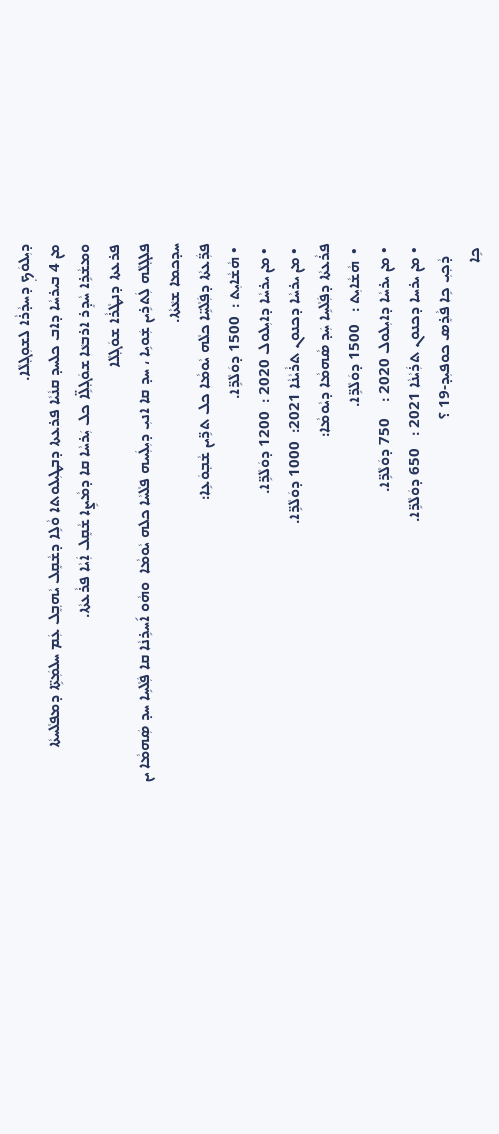ܕܝܼܠܘܿܟ݂ ܕܚܕܵܪܵܐ ܠܫܘܼܓ݂ܠܵܐ.
ܡܢ 4 ܒܝܪܚܵܐ ܕܐܒ ܟܠܚܕ ܩܢܵܝܵܐ ܦܪܥܬܐ ܕܒܛܝܼܠܘܬܐ ܘܵܠܹܐ ܕܫܵܩܸܠ ܝܵܗܒ݂ܸܠ ܥܲܡ ܚܠܡܲܬܹ̈ܐ ܕܡܦܠܵܚܬܵܐ ܘܡܫܵܪܹܐ ܚܵܕܸܪ ܐܪܒܥܵܐ ܫܘܿܓ݂ܠܹ̈ܐ ܟܠ ܝܲܪܚܵܐ ܩܐ ܕܡܵܨܹܐ ܫܵܩܸܠ ܐܲܝܵܐ ܦܪܵܥܬܵܐ.
ܦܪܥܬܐ ܕܢܛܵܪܵܐ ܫܘܿܓ݂ܠܵܐ
ܦܠܓ݂ܠܵܗ ܠܲܬܪܹܝܢ ܫܲܘܝܹܐ ، ܚܕ ܩܐ ܐܢܝܼ ܕܝܼܠܲܝܝܗ ܦܠܵܚܵܐ ܟܠܗ ܝܵܘܡܵܐ  ܘܗܵܘ ܐ݇ܚܪܹܢܵܐ ܩܐ ܦܲܠܵܚܹܐ ܚܕ ܣܲܗܡܵܐ ܝܢ ܚܕܟܡܐ ܫܥܵܬܵܐ.
ܦܪ̈ܲܥܬܵܐ ܕܦܲܠܵܚܹ̈ܐ ܟܠܵܗ ܝܵܘܡܵܐ ܟܠ ܬܪܹ̈ܝܢ ܫܵܒ݂ܘܿܥܹܐ:
 • ܗܵܫܵܐܝܼܬ :  1500 ܕܘܿܠܵܪܹ̈ܐ.
 • ܡܢ ܝܪܚܵܐ ܕܐܝܼܠܘܠ 2020 :  1200 ܕܘܿܠܵܪܹ̈ܐ.
 • ܡܢ ܝܪܚܵܐ ܕܟܢܘܢ ܬܪܵܝܵܢܵܐ 2021:  1000 ܕܘܿܠܵܪܹ̈ܐ.
ܦܪܵܥܬܵܐ ܕܦܲܠܵܚܹܐ ܚܲܕ ܣܵܗܡܵܐ ܕܝܵܘܡܵܐ:
 •  ܗܵܫܵܐܝܼܬ :   1500 ܕܘܿܠܵܪܹ̈ܐ.
 • ܡܢ ܝܪܚܵܐ ܕܐܝܼܠܘܠ 2020 :    750 ܕܘܿܠܵܪܹ̈ܐ.
 • ܡܢ ܝܪܚܐ ܕܟܢܘܢ ܬܪܲܝܵܢܵܐ 2021 :   650 ܕܘܿܠܵܪܹ̈ܐ.
   ܕܵܟ݂ܝܼ ܟܹܐ ܦܵܪܸܣ ܟܘܦܝܼܕ-19 ؟
 ܟܹܐ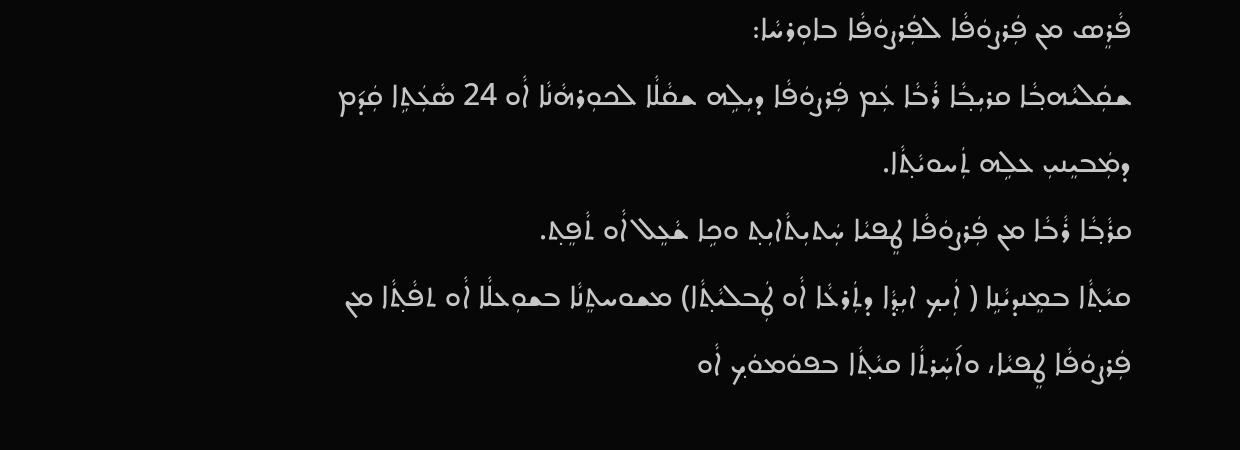ܦܵܪܸܣ ܡܢ ܦܲܪܨܘܿܦܵܐ ܠܦܲܪܨܘܿܦܵܐ ܒܐܘܼܪܚܵܐ:
ܫܩܲܠܝܵܗܒ݂ܵܐ ܩܪܝܼܒ݂ܵܐ ܪܵܒܵܐ ܥܲܡ ܦܲܪܨܘܿܦܵܐ ܕܝܼܠܹܗ ܫܩܵܠܵܐ ܠܟܘܼܪܗܵܢܵܐ ܐܵܘ 24 ܣܵܥܲܬܹܐ ܩܲܕ݇ܡ ܕܡܲܒܝܸܢܝܼ ܥܠܹܗ ܬܲܚܘܝܵܬ݂ܵܐ.
ܩܪܵܒ݂ܵܐ ܪܵܒܵܐ ܡܢ ܦܲܪܨܘܿܦܵܐ ܛܸܦܝܵܐ ܚܲܬܝܼܬܵܐܝܼܬ݂ ܘܟܹܐ ܫܵܥܸܠ ܐܵܘ ܬܵܦܸܬ݂.
ܩܝܵܬ݂ܵܐ ܒܡܸܢܕܝܵܢܹܐ ( ܐܲܝܟ݂ ܐܝܼܕ݂ܵܐ ܕܬܲܪܥܵܐ ܐܵܘ ܛܲܒܠܝܵܬ݂ܵܐ) ܡܫܘܚܬܸܢܵܐ ܒܫܘܼܥܠܵܐ ܐܵܘ ܬܦܵܬ݂ܵܐ ܡܢ ܦܲܪܨܘܿܦܵܐ ܛܸܦܝܵܐ، ܘܐ݇ܚܲܪܬܵܐ ܩܝܵܬ݂ܵܐ ܒܦܘܿܡܘܿܟ݂ ܐܵܘ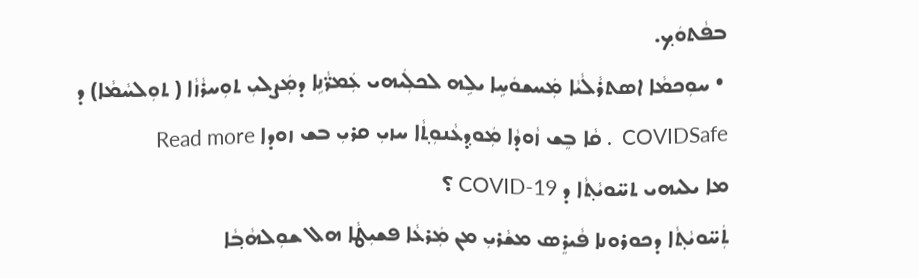ܒܦܵܬܘܿܟ݂.
 • ܚܘܼܟܡܵܐ ܐܣܬܪܵܠܵܝܵܐ ܡܲܚܫܘܿܚܹܐ ܝܠܹܗ ܠܟܠܲܝܗܝ ܥܲܡܪ̈ܵܢܹܐ ܕܡܲܨܠܝܼ ܬܘܼܚܪܵܙܵܐ ( ܬܘܼܠܚܵܡܵܐ) ܕ COVIDSafe  . ܩܵܐ ܒܸܫ ܙܵܘܕܵܐ ܡܲܘܕ݂ܥܵܢܘܼܬ݂ܵܐ ܚܙܝܼ ܩܪܝܼ ܒܫ ܙܘܕܐ Read more
ܡܐ ܝܠܝܗܝ ܬܚ̈ܘܝܵܬ݂ܵܐ ܕ COVID-19 ؟
ܬܲܚ̈ܘܝܵܬ݂ܵܐ ܕܟܘܪܘܢܐ ܦܵܝܪܸܣ ܡܫܵܪܝܼ ܡܢ ܡܲܪܥܵܐ ܦܫܝܼܛܵܐ ܗܠ ܫܘܼܠܗܵܒ݂ܵܐ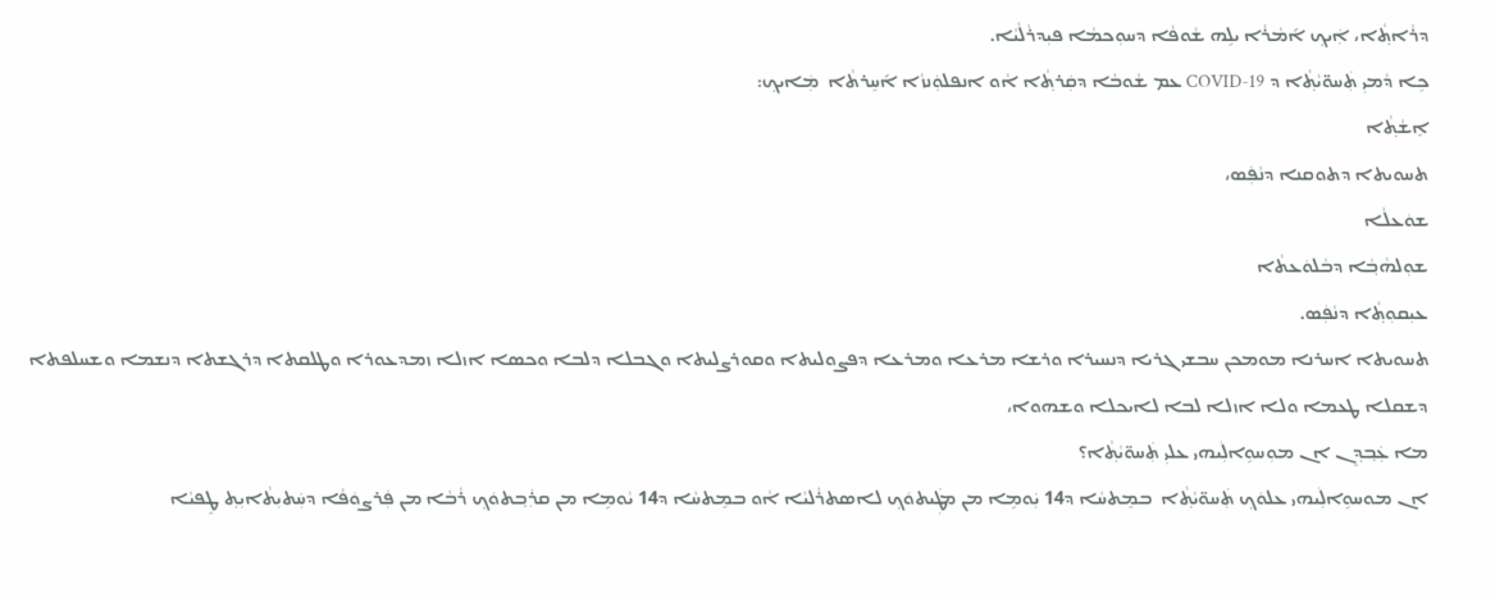ܕܪܵܐܬ݂ܵܐ، ܐܲܝܟ݂ ܐ݇ܡܵܪܵܐ ܝܠܹܗ ܫܵܘܦܵܐ ܕܚܘܼܟܡܵܐ ܦܝܼܕܪܵܠܵܝܵܐ.
ܟܹܐ ܕܵܡܝܼ ܬܲܚܘ̈ܝܵܬ݂ܵܐ ܕ COVID-19 ܥܡ ܫܵܘܒܵܐ ܕܩܲܪܬ݂ܵܐ ܐܵܘ ܐܢܦܠܘܲܢܙܵܐ ܐ݇ܚܸܪܬܵܐ  ܡܲܐܝܟ݂:
ܐܸܫܵܬ݂ܵܐ
ܬܚܘܝܬܐ ܕܬܘܩܢܐ ܕܢܵܦܲܣ،
ܫܘܿܥܠܵܐ
ܫܘܼܠܗܵܒ݂ܵܐ ܕܒܵܠܘܿܥܬܵܐ
ܥܝܼܩܘܼܬ݂ܵܐ ܕܢܵܦܲܣ.
ܬܚܘܝܬܐ ܐܚܪܢܐ ܡܘܡܟܢ ܚܒܫܝ ܓܪܝܐ ܕܢܚܝܪܐ ܘܪܫܐ ܡܪܥܐ ܘܡܪܥܐ ܕܦܨܘܠܝܬܐ ܘܩܘܪܨܠܝܬܐ ܘܓܒܠܐ ܕܠܒܐ ܘܟܣܐ ܐܙܠܐ ܙܡܕܥܘܪܐ ܘܛܠܩܬܐ ܕܪܓܫܬܐ ܕܢܫܡܐ ܘܫܚܠܦܬܐ ܕܫܩܠܐ ܛܥܡܐ ܘܠܐ ܐܙܠܐ ܠܒܐ ܠܐܝܟܠܐ ܘܫܗܘܐ،
ܡܐ ܥܲܒ݂ܕ݂ܸܢ ܐܢ ܡܘܼܚܘܹܐܠܲܝܗܝ ܥܠܝܼ ܬܲܚܘ̈ܝܵܬ݂ܵܐ؟
ܐܢ ܡܘܚܘܹܐܠܲܝܗܝ ܥܠܘܿܟ݂ ܬܲܚܘ̈ܝܵܬ݂ܵܐ  ܒܡܸܬܚܵܐ ܕ14 ܝܲܘܡܹܐ ܡܢ ܡܛܲܝܬܘܿܟ݂ ܠܐܣܬܪܵܠܝܵܐ ܐܵܘ ܒܡܸܬܚܵܐ ܕ14 ܝܵܘܡܹܐ ܡܢ ܩܪܲܒ݂ܬܘܿܟ݂ ܪܵܒܵܐ ܡܢ ܦܲܪܨܘܿܦܵܐ ܕܚܲܬܝܼܬܵܐܝܼܬ݂ ܛܸܦܝܵܐ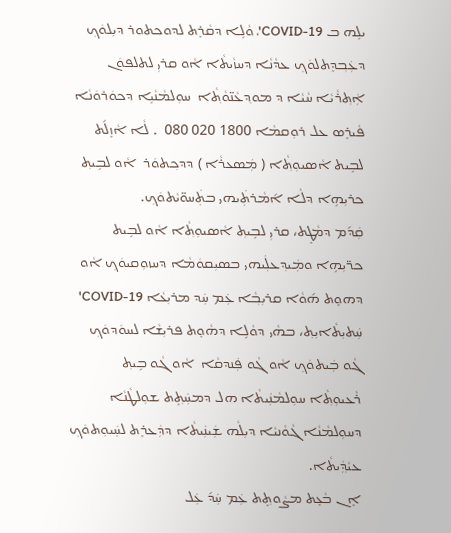ܝܠܹܗ ܒ COVID-19'، ܘܵܠܹܐ ܕܩܵܪܸܬ ܠܕܘܟܬܘܪ ܕܝܼܠܘܿܟ݂ ܕܥܲܒ݂ܕܸܬܠܘܿܟ݂ ܥܕܵܢܵܐ ܕܚܙܵܝܬܵܐ ܐܵܘ ܩܪܝܼ ܠܬܠܦܘܿܢ ܐܲܬ݂ܪܵܝܵܐ ܚܵܝܵܐ ܕ ܡܘܕ݂ܥܵܢ̈ܘܵܬ݂ܵܐ  ܚܘܼܠܡܵܢܵܝܹܐ ܕܟܘܿܪܘܿܢܵܐ ܦܵܝܪܸܣ ܥܠ ܪܘܼܩܡܵܐ 1800 020 080  . ܠܵܐ ܐܵܙܸܠ݇ܬ ܠܒܹܝܬ ܐܵܣܝܘܼܬ݂ܵܐ ( ܡܲܣܥܪܵܐ ) ܕܕܟ݂ܬܘܿܪ  ܐܵܘ ܠܒܹܝܬ݂ ܟܪܝܼܗܹܐ ܕܠܵܐ ܐ݇ܡܵܪܬܲܝܗܝ ܒܬܲܚܘ̈ܝܵܬܘܿܟ݂.
ܩܲܕ݇ܡ ܕܡܵܛܸܬ، ܩܪܝܼ ܠܒܹܝܬ݂ ܐܵܣܝܘܼܬ݂ܵܐ ܐܵܘ ܠܒܹܝܬ ܟܪ̈ܝܼܗܹܐ ܘܡܲܝܕ݂ܥܠܲܝܗܝ ܒܣܝܼܩܘܿܡܵܐ ܕܚܙܘܼܩܝܘܿܟ݂ ܐܵܘ ܕܗܘܸܬ ܗ݇ܘܵܐ ܩܪܝܼܒ݂ܵܐ ܥܲܡ ܚܲܕ ܡܪܝܼܥܵܐ COVID-19' ܚܲܬܝܼܬܵܐܝܼܬ݂، ܒܗܵܝ ܕܘܵܠܹܐ ܕܗܵܘܸܬ ܦܪܝܼܫܵܐ ܠܚܘܿܕܘܿܟ݂ ܓܵܘ ܒܲܝܬܘܿܟ݂ ܐܵܘ ܓܵܘ ܦܲܢܕܩܵܐ  ܐܵܘ ܓܵܘ ܒܹܝܬ݂ ܪܵܥܝܘܼܬ݂ܵܐ ܚܘܼܠܡܵܢܲܝܬܵܐ ܗܠ ܕܡܚܲܬ݂ܸܬ ܫܘܼܠܛܵܢܵܐ ܕܚܘܼܠܡܵܢܵܐ ܓܵܘܵܢܝܵܐ ܕܝܼܠܵܗ ܫܲܝܢܲܝܬܵܐ ܕܕܲܥܪܸܬ ܠܚܲܝܘܼܬܘܿܟ݂ ܥܝܵܕ݂ܲܝܬܵܐ.
ܐܸܢ ܒܵܥܸܬ ܡܨܵܘܬ݂ܸܬ ܥܲܡ ܚܲܕ݇ ܥܲܠ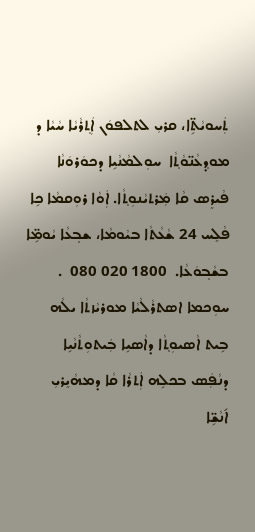ܬܲܚܘܝܵܬܹ̈ܐ، ܩܪܝܼ ܠܬܠܦܘܿܢ ܐܲܬ݂ܪܵܝܵܐ ܚܵܝܵܐ ܕ ܡܘܕ݂ܥܵܢ̈ܘܵܬ݂ܵܐ  ܚܘܼܠܡܵܢܵܝܹܐ ܕܟܘܿܪܘܿܢܵܐ ܦܵܝܪܸܣ ܩܵܐ ܡܲܪܬܝܵܢܘܼܬ݂ܵܐ. ܐܲܘܵܐ ܪܘܼܩܡܵܐ ܟܹܐ ܦܵܠܸܚ 24 ܫܵܥܵܬܵܐ ܒܝܵܘܡܵܐ، ܫܒ݂ܥܵܐ ܝܵܘܡܹ̈ܐ ܒܫܵܒ݂ܘܿܥܵܐ.  1800 020 080  .
ܚܘܼܟܡܐ ܐܣܬܪܵܠܵܝܵܐ ܡܘܪܝܵܙܬܵܐ ܝܠܵܗ ܒܹܝܬ ܐܵܣܝܘܼܬ݂ܵܐ ܕܐܵܣܝܹܐ ܒܲܝܬܘܼܬܵܢܵܝܹܐ ܕܢܵܦܲܣ ܒܟܠܹܗ ܐܲܬܪܵܐ ܩܵܐ ܕܡܗܵܝܸܪܝܼ ܐ݇ܢܵܫܹ̈ܐ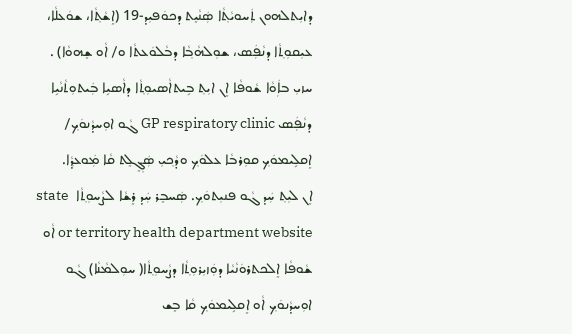ܕܐܝܼܬܠܗܘܢ ܬܲܚܘܝܵܬ݂ܵܐ ܣܲܢܵܝܸܬ ܕܟܘܿܦܝܼܕ-19 (ܐܸܫܵܬ݂ܵܐ، ܫܘܿܥܠܵܐ، ܥܝܼܩܘܼܬ݂ܵܐ ܕܢܵܦܲܣ، ܫܘܼܠܗܵܒ݂ܵܐ ܕܒܵܠܘܿܥܬܵܐ ܘ/ ܐܵܘ ܫܸܗܘܵܐ) .
ܚܙܝܼ ܒܐܲܘܵܐ ܫܵܘܦܵܐ ܐܸܢ ܐܝܼܬ݂ ܒܹܝܬܐܵܣܝܘܼܬ݂ܵܐ ܕܐܵܣܝܹܐ ܒܲܝܬܘܼܬܵܢܵܝܹܐ ܕܢܵܦܲܣ GP respiratory clinic ܓܵܘ ܐܘܼܚܕܵܢܘܿܟ݂/ ܐܸܩܠܹܝܡܘܿܟ݂ ܩܘܼܪܒܵܐ ܥܠܘܿܟ݂ ܘܕܵܟ݂ܝܼ ܣܲܓ݂ܸܠܸܬ ܩܵܐ ܡܲܘܥܕ݂ܵܐ.
ܐܸܢ ܠܝܼܬ݂ ܚܲܕ ܓܵܘ ܦܢܝܼܬܘܿܟ݂. ܣܲܚܒܸܪ ܚܲܕ ܪܸܫܵܐ ܠܨܵܚܘܼܬ݂ܵܐ  state or territory health department website ܐܵܘ ܫܵܘܦܵܐ ܐܸܠܟܬܪܘܿܢܵܝܵܐ ܕܘܲܙܝܼܪܘܼܬ݂ܵܐ ܕܨܵܚܘܼܬ݂ܵܐ( ܚܘܼܠܡܵܢܵܐ) ܓܵܘ ܐܘܼܚܕܵܢܘܿܟ݂ ܐܵܘ ܐܸܩܠܹܝܡܘܿܟ݂ ܩܵܐ ܒܸܫ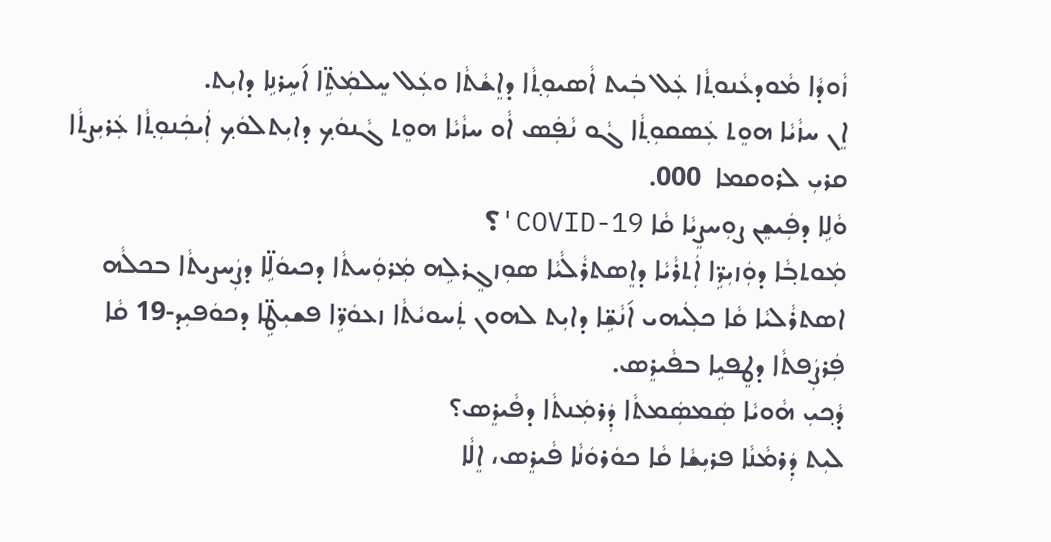ܙܵܘܕܵܐ ܡܵܘܕܥܵܢܘܬ݂ܵܐ ܥܲܠ ܒܲܝܬ ܐܵܣܝܘܼܬ݂ܵܐ ܕܐܸܫܵܬܵܐ ܘܥܲܠ ܚܸܠܡܲܬܹ̈ܐ ܐ݇ܚܹܪܢܹܐ ܕܐܝܼܬ.
ܐܸܢ ܚܙܵܝܵܐ ܗܘܸܬ ܥܲܣܩܘܼܬ݂ܵܐ ܓܵܘ ܢܵܦܲܣ ܐܵܘ ܚܙܵܝܵܐ ܗܘܸܬ ܓܵܢܘܿܟ݂ ܕܐܝܼܬܠܘܿܟ݂ ܐܲܝܟܲܢܘܼܬ݂ܵܐ ܥܲܪܝܼܨܬܵܐ ܩܪܝܼ ܠܪܘܩܡܐ  000.
ܘܵܠܹܐ ܕܦܲܝܫܸܢ ܨܘܼܚܨܸܝܵܐ ܩܵܐ COVID-19'؟
ܡܲܘܬܒ݂ܵܐ ܕܘܲܙܝܼܪܹ̈ܐ ܐܲܬܪܵܝܵܐ ܕܐܸܣܬܪܵܠܵܝܵܐ ܣܘܼܙܓܸܪܠܹܗ ܡܲܪܘܲܚܬܵܐ ܕܟܝܘܿܠܹ̈ܐ ܕܨܲܚܨܝܬܵܐ ܒܟܠܵܗ ܐܣܬܪܵܠܝܵܐ ܩܵܐ ܟܠܲܝܗܝ ܐ݇ܢܵܫܹ̈ܐ ܕܐܝܼܬ ܠܗܘܢ ܬܲܚܘܝܵܬܵܐ ܙܥܘܿܪܹ̈ܐ ܦܫܝܼܛܹ̈ܐ ܕܟܘܿܦܝܼܕ-19 ܩܵܐ ܦܲܪܨܲܦܬܵܐ ܕܛܸܦܝܹܐ ܒܦܵܝܪܸܣ.
ܕܵܟ݂ܝܼ ܗܵܘܝܵܐ ܣܲܡܣܲܡܬܵܐ ܕܲܪܡܲܢܬܵܐ ܕܦܵܝܪܸܣ؟
ܠܝܼܬ ܕܲܪܡܵܢܵܐ ܦܪܝܼܫܵܐ ܩܵܐ ܟܘܿܪܘܿܢܵܐ ܦܵܝܪܸܣ، ܐܸܠܵܐ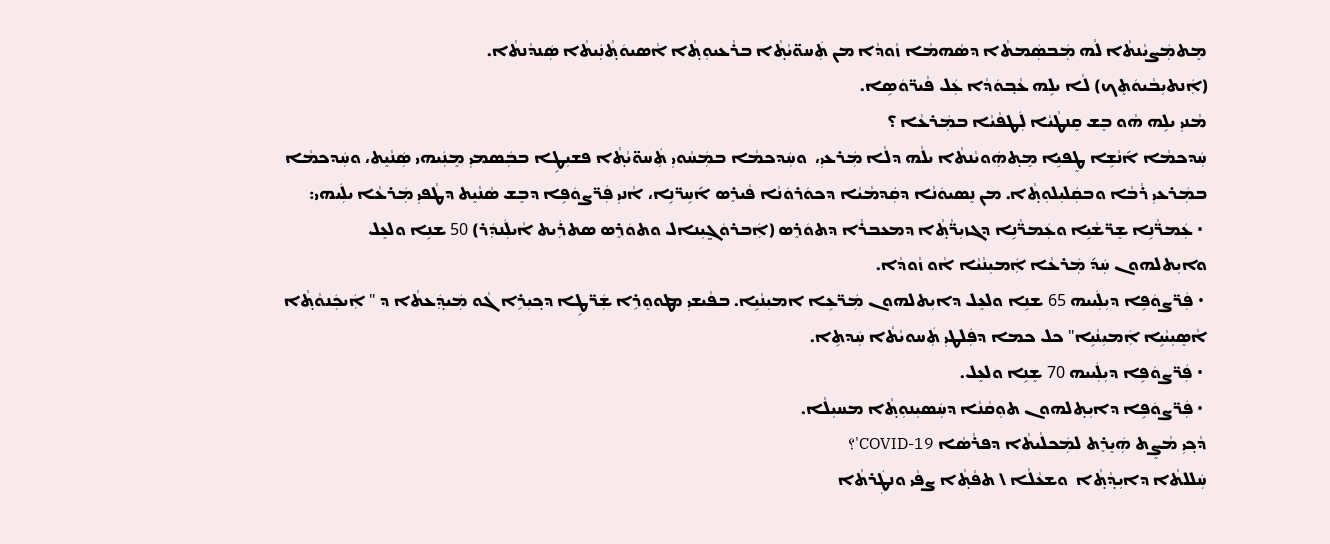ܡܸܬܡܲܨܝܵܢܬܵܐ ܠܵܗ ܡܲܒܣܲܡܬܵܐ ܕܣܵܗܡܵܐ ܙܵܘܕܵܐ ܡܢ ܬܲܚܘ̈ܝܵܬ݂ܵܐ ܒܪܵܥܝܘܼܬ݂ܵܐ ܐܵܣܝܘܿܬ݂ܵܢܲܝܬܵܐ ܣܲܢܕܵܢܬܵܐ.
(ܐܲܢܬܝܼܒܵܝܘܿܬܸܟ) ܠܵܐ ܝܠܹܗ ܥܵܒ݂ܘܿܕܵܐ ܥܲܠ ܦܵܝܪ̈ܘܿܣܹܐ.
ܡܵܢܝܼ ܝܠܹܗ ܗܵܘ ܒܸܫ ܩܸܢܛܵܝܵܐ ܠܲܛܦܵܝܵܐ ܒܡܲܪܥܵܐ ؟
ܚܲܕܟܡܵܐ ܐ݇ܢܵܫܹܐ ܛܸܦܝܹܐ ܡܸܬ݂ܗܲܘܝܵܢܬܵܐ ܝܠܵܗ ܕܠܵܐ ܡܲܪܥܝܼ،  ܘܚܲܕܟܡܵܐ ܒܡܲܚܵܘܝܼ ܬܲܚܘ̈ܝܵܬ݂ܵܐ ܦܫܝܼܛܹܐ ܒܒܲܣܡܝܼ ܡܸܢܲܝܗܝ ܣܲܢܵܝܸܬ، ܘܚܲܕܟܡܵܐ ܒܡܲܪܥܝܼ ܪܵܒܵܐ ܘܒܩܲܠܝܼܠܘܼܬ݂ܵܐ. ܡܢ ܢܸܣܝܘܿܢܵܐ ܕܩܲܕܡܵܝܵܐ ܕܟܘܿܪܘܿܢܵܐ ܦܵܝܪܸܣ ܐ݇ܚܹܪ̈ܢܹܐ، ܐܵܢܝܼ ܦܲܪ̈ܨܘܿܦܹܐ ܕܒܸܫ ܣܵܢܵܝܸܬ ܕܛܵܦܝܼ ܡܲܪܥܵܐ ܝܠܲܝܗܝ:
 • ܥܲܡܪ̈ܵܢܹܐ ܫܸܪ̈ܫܵܝܹܐ ܘܥܲܡܪ̈ܵܢܹܐ ܕܓܙܝܼܪ̈ܵܬ݂ܵܐ ܕܡܥܒܪܵܐ ܕܬܘܿܪܸܣ (ܐܲܒܪܘܿܓ̰ܝܼܢܐܠ ܘܬܘܿܪܸܣ ܣܬܪܲܝܬ ܐܵܝܠܲܢܕܲܪ) 50 ܫܢܹܐ ܘܠܥܸܠ ܘܐܝܼܬܠܗܘܢ ܚܲܕ݇ ܡܲܪܥܵܐ ܐܲܡܝܼܢܵܝܵܐ ܐܵܘ ܙܵܘܕܵܐ.
 • ܦܲܪ̈ܨܘܿܦܹܐ ܕܝܼܠܲܝܝܗ 65 ܫܢܹܐ ܘܠܥܸܠ ܕܐܝܼܬܠܗܘܢ ܡܲܪ̈ܥܹܐ ܐܡܝܼܢܵܝܹܐ. ܒܦܵܝܫܝܼ ܡܛܘܘܸܪܹܐ ܫܲܪ̈ܛܹܐ ܕܟ݂ܝܼܪܹܐ ܓܵܘ ܡܲܝܕ݂ܲܥܬܵܐ ܕ " ܐܲܝܟܲܢܘܵܬ݂ܵܐ ܐܵܣܸܝܼܝܵܝܹܐ ܐܲܡܝܼܢܵܝܹܐ" ܟܠ ܟܡܐ ܕܦܲܠܛܝܼ ܬܲܚܘܝܵܬܵܐ ܚܲܕܬܹܐ.
 • ܦܲܪ̈ܨܘܿܦܹܐ ܕܝܼܠܲܝܝܗ 70 ܫܸܢܹܐ ܘܠܥܸܠ.
 • ܦܲܪ̈ܨܘܿܦܹܐ ܕܐܝܼܬ݂ܠܗܘܢ ܬܘܼܩܵܢܵܐ ܕܚܲܣܝܼܢܘܼܬ݂ܵܐ ܡܚܝܼܠܵܐ.
ܕܵܟ݂ܝܼ ܡܵܨܸܬ ܗܲܝܸܪܸܬ ܠܡܲܟܠܵܝܬܵܐ ܕܦܪܵܣܵܐ COVID-19'؟
ܚܲܠܠܬܵܐ ܕܐܝܼܕ݂ܵܬ݂ܵܐ  ܘܫܥܵܠܵܐ \ ܬܦܵܬ݂ܵܐ ܨܦܵܝ ܘܢܛܲܪܬܵܐ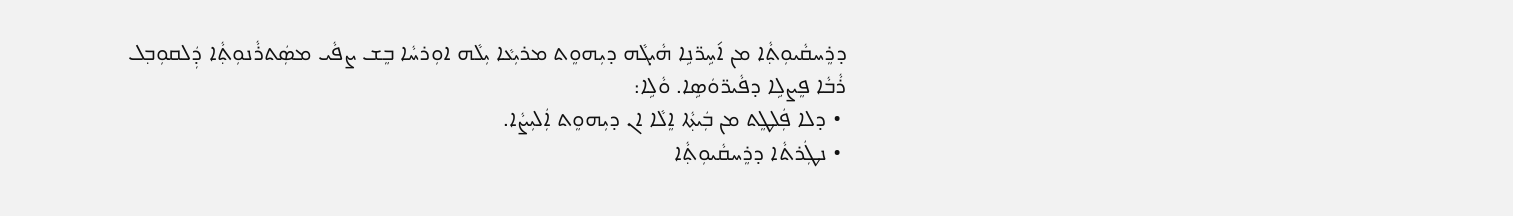ܕܪܸܚܩܵܝܘܼܬ݂ܵܐ ܡܢ ܐ݇ܚܹܪ̈ܢܹܐ ܗܵܝܓܵܗ ܕܝܼܗܘܸܬ ܡܪܝܼܥܵܐ ܝܼܠܵܗ ܐܘܼܪܚܵܐ ܒܸܫ ܨܦܵܝ ܡܣܲܬܪܵܢܘܼܬ݂ܵܐ ܕܲܠܩܘܼܒ݂ܠ ܪܵܒܵܐ ܦܸܨܠܹܐ ܕܦܵܝܪ̈ܘܿܣܹܐ. ܘܵܠܹܐ:
 • ܕܠܐ ܦܲܠܛܸܬ ܡܢ ܒܲܝܬ݂ܵܐ ܐܸܠܵܐ ܐܢ ܕܝܼܗܘܸܬ ܐܲܠܝܼܨܵܐ.
 • ܢܛܲܪܬܵܐ ܕܪܸܚܩܵܝܘܼܬ݂ܵܐ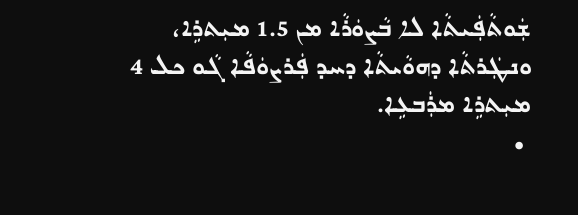ܫܲܘܬܵܦܲܝܬܵܐ ܠܐ ܒܵܨܘܿܪܵܐ ܡܢ 1.5 ܡܝܼܬܪܹܐ، ܘܢܛܲܪܬܵܐ ܕܗܘܵܝܬܵܐ ܕܚܕ ܦܲܪܨܘܿܦܵܐ ܓܵܘ ܟܠ 4 ܡܝܼܬܪܹܐ ܡܪܲܒܥܹܐ.
 •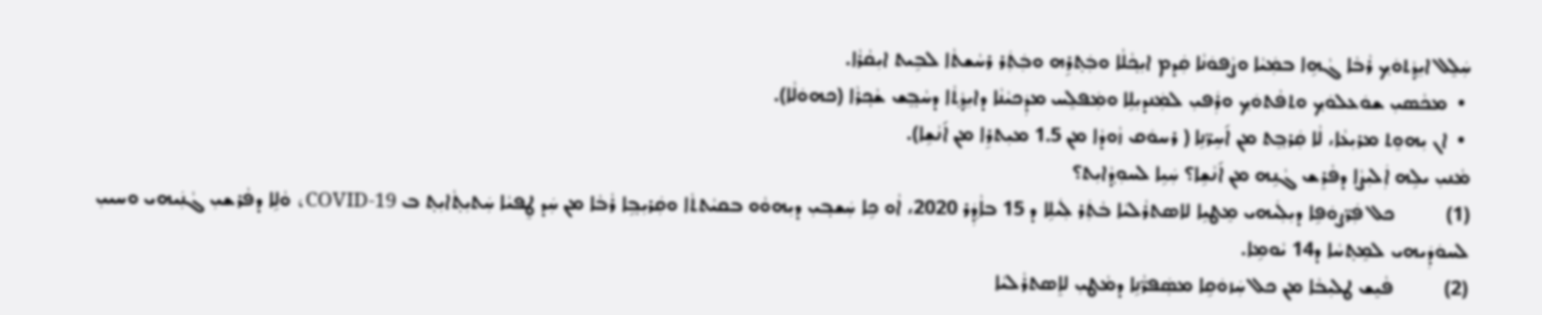ܚܲܠܸܠ ܐܝܼܕ݂ܵܬܘܿܟ݂ ܪܵܒܵܐ ܓܵܗܹܐ ܒܡܲܝܵܐ ܘܨܵܦܘܿܢܵܐ ܩܲܕܡ ܐܝܼܟ݂ܵܠܵܐ ܘܒܲܬ݂ܪܹܗ ܘܒܲܬܲܪ ܪܚܵܫܬܵܐ ܠܒܹܝܬ ܐܝܼܩܵܪܵܐ.
 •  ܡܟܵܣܝܼ ܫܘܿܥܠܘܿܟ݂ ܘܬܦܵܬܘܿܟ݂ ܘܪܲܦܝܼ ܠܡܲܢܕܝܼܠܹܐ ܘܡܲܦܠܸܚ ܡܕܲܟܝܵܢܵܐ ܕܐܝܼܕ݂ܵܬ݂ܵܐ ܕܚܵܒ݂ܸܫ ܫܵܟ݂ܪܵܐ (ܟܗܘܿܠܵܐ).
 •  ܐܢ ܝܼܗܘܸܬ ܡܪܝܼܥܵܐ، ܠܵܐ ܩܲܪܒ݂ܸܬ ܡܢ ܐ݇ܚܹܪ̈ܢܹܐ ( ܪܚܘܿܩ ܙܵܘܕܵܐ ܡܢ 1.5 ܡܝܼܬܪܹܐ ܡܢ ܐ݇ܢܵܫܹܐ).
ܡܵܢܝܼ ܝܠܹܗ ܐܲܠܝܼܨܵܐ ܕܦܵܪܸܫ ܓܵܢܹܗ ܡܢ ܐ݇ܢܵܫܹܐ؟ ܚܲܝܹܐ ܠܚܘܼܕ݂ܵܐܝܼܬ؟
(1)          ܟܠ ܦܲܪ̈ܨܘܿܦܹܐ ܕܝܼܠܲܝܗܝ ܡܸܛܝܹܐ ܠܐܣܬܪܵܠܝܵܐ ܒܵܬܲܪ ܠܲܝܠܹܐ ܕ 15 ܒܐܵܕ݂ܲܪ 2020، ܐܵܘ ܟܹܐ ܚܲܫܒ݂ܝܼ ܕܝܼܗܘܵܘ ܒܩܝܵܬܬܵܐ ܘܩܲܪܝܼܒ݂ܹܐ ܪܵܒܵܐ ܡܢ ܚܲܕ ܛܸܦܝܵܐ ܚܲܬܝܼܬ݂ܵܐܝܼܬ݂ ܒ COVID-19، ܘܵܠܹܐ ܕܦܵܪܫܝܼ ܓܵܢܲܝܗܝ ܘܚܝܝܼ ܠܚܘܿܕܲܝܗܝ ܠܡܸܬ݂ܚܵܐ ܕ14 ܝܵܘܡܹܐ.
(2)          ܦܵܝܸܫ ܛܠܝܼܒܵܐ ܡܢ ܟܠ ܚܲܙܘܿܩܹܐ ܡܣܲܦܪ̈ܵܢܹܐ ܕܡܵܛܝܼ ܠܐܸܣܬܪܵܠܝܵܐ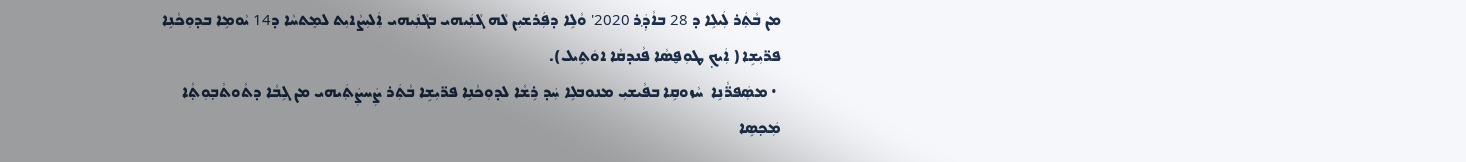ܡܢ ܒܵܬܲܪ ܠܲܝܠܹܐ ܕ 28 ܒܐܵܕ݂ܲܪ 2020' ܘܵܠܹܐ ܕܦܲܪܫܝܼܢ ܠܵܗ ܓܵܢܲܝܗܝ ܒܓܵܢܲܝܗܝ ܐܲܠܝܼܨܵܐܝܼܬ ܠܡܸܬܚܵܐ ܕ14 ܝܵܘܡܹܐ ܒܕܘܼܟܵܢܹܐ ܦܪ̈ܝܼܫܹܐ ( ܐܲܝܟ݂ ܛܘܼܦ̮ܣܵܐ ܦܵܢܕܩܵܐ ܐܘܿܬܹܝܠ).
 • ܡܣܲܦܪ̈ܵܢܹܐ  ܚܵܙܘܩܹܐ ܒܦܵܝܫܝܼ ܡܢܘܒܠܹܐ ܚܲܕ ܪܹܫܵܐ ܠܕܘܼܟܵܢܹܐ ܦܪ̈ܝܼܫܹܐ ܒܵܬܲܪ ܨܲܚܨܲܬܲܝܗܝ ܡܢ ܓܹܒܵܐ ܕܬܵܘܬܵܒ݂ܘܼܬ݂ܵܐ ܡܲܟ݂ܣܹܐ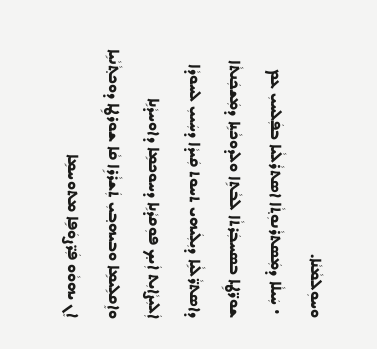ܘܚܘܼܠܡܵܢܵܐ.
 • ܚܲܝܠܵܐ ܕܡܲܣܬܪܵܢܘܼܬ݂ܵܐ ܐܣܬܪܵܠܵܝܐ ܒܦܲܠܚܝܼ ܥܡ ܫܘܪ̈ܛܹܐ ܒܣܚܒܲܪܬܵܐ ܠܒܵܬܹܐ ܘܠܕܘܟܵܢܹܐ ܕܡܲܫܟܲܢܬܵܐ ܕܐܣܬܪ̈ܵܠܵܝܹܐ ܕܝܼܠܲܝܗܝ ܬܚܘܬ ܩܲܝܕܵܐ ܕܚܲܝܝܼ ܠܚܘܕܵܐ ܐܲܠܝܼܨܵܐܝܼܬ ܐܲܝܟ݂ ܦܘܼܩܕܵܢܹܐ ܕܚܘܟܡܹܐ ܕܐܘܚܕܵܢܹܐ ܘܐܸܩܠܹܝܡܹܐ ܘܒܝܗܒ݂ܝܼ ܬܲܫܪܵܪܹܐ ܩܵܐ ܫܘܪܛܹܐ ܕܘܟܬ݂ܵܢܵܝܹܐ ܐܸܢ ܝܗܘܵܘ ܦܲܪ̈ܨܘܿܦܹܐ ܡܬܘܚܡܹܐ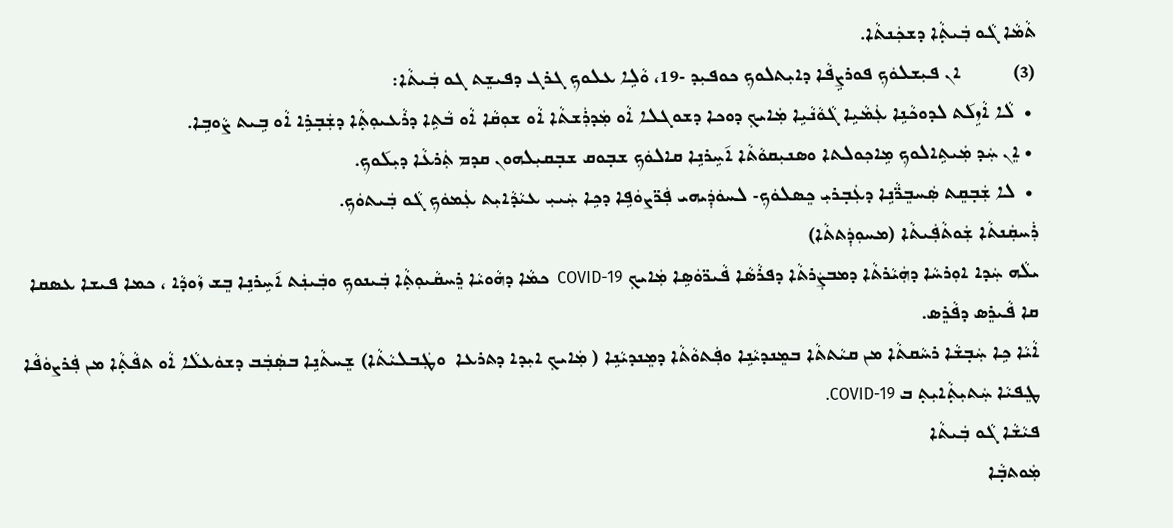ܬܵܡܵܐ ܓܵܘ ܒܲܝܬ݂ܵܐ ܕܫܟܲܢܬܵܐ.
(3)          ܐܢ ܦܝܼܫܠܘܿܟ݂ ܦܘܪܨܹܦܵܐ ܕܐܝܼܬܠܘܟ݂ ܟܘܦܝܼܕ -19، ܘܵܠܹܐ ܥܠܘܟ݂ ܓܪܓ ܕܦܝܫܸܬ ܓܘ ܒܲܝܬܵܐ:
 •  ܠܵܐ ܐܵܙܹܠ݇ܬ ܠܕܘܟܵܢܹܐ ܥܲܡܵܝܹܐ ܓܵܘܵܢܵܝܹܐ ܡܲܐܝܟ݂ ܕܘܟܐ ܕܫܘܓܠܐ ܐܵܘ ܡܲܕܪܲܫܬܵܐ ܐܵܘ ܫܘܼܩܵܐ ܐܵܘ ܒܵܬܹܐ ܕܪܵܥܝܘܼܬ݂ܵܐ ܕܫܲܒ݂ܪܹܐ ܐܵܘ ܒܹܝܬ ܨܵܘܒܹܐ.
 • ܐܸܢ ܚܲܕ ܡܲܝܬܹܐܠܘܟ݂ ܡܹܐܟ݂ܘܠܬܐ ܘܣܢܝܼܩܘܵܬܵܐ ܐ݇ܚܹܪܢܹܐ ܩܐܠܘܿܟ݂ ܫܒ݂ܘܩ ܫܒ݂ܩܝܼܠܗܘܢ ܩܕܡ ܬܲܪܥܵܐ ܕܝܼܠ݇ܘܟ݂.
 •  ܠܐ ܫܲܒ݂ܩܸܬ ܣܲܚܒܸܪ̈ܵܢܹܐ ܕܥܲܒ݂ܪܝܼ ܟܸܣܠܘܿܟ݂- ܠܚܘܿܕܲܝܗܝ ܦܲܪ̈ܨܘܿܦܹܐ ܕܟܹܐ ܚܲܝܝܼ ܥܝܵܕܵܐܝܼܬ ܥܲܡܘܿܟ݂ ܓܵܘ ܒܲܝܬܘܿܟ݂.
ܪܲܚܩܲܢܬܵܐ ܫܲܘܬܵܦܲܝܬܵܐ (ܡܚܘܼܕܲܬܬܵܐ)
ܝܠܵܗ ܚܲܕܐ ܐܘܼܪܚܵܐ ܕܗܲܝܵܪܬܵܐ ܕܡܒܨܲܪܬܵܐ ܕܦܪܵܣܵܐ ܦܵܝܪ̈ܘܿܣܹܐ ܡܲܐܝܟ݂ COVID-19  ܟܡܵܐ ܕܗܵܘܝܵܐ ܪܸܚܩܵܝܘܼܬ݂ܵܐ ܒܲܝܢܘܟ݂ ܘܒܲܝܢܲܬ ܐ݇ܚܹܪܢܹܐ ܒܸܫ ܙܵܘܕܵܐ ، ܟܡܐ ܦܝܫܐ ܥܣܩܐ ܩܐ ܦܵܝܪܸܣ ܕܦܵܪܸܣ.
ܐܵܝܵܐ ܟܹܐ ܚܲܒ݂ܫܵܐ ܪܚܵܩܬܵܐ ܡܢ ܩܝܵܬܬܵܐ ܒܡܸܢܕܝܵܢܹܐ ܘܦܲܬܘܵܬܵܐ ܕܡܸܢܕܝܵܢܹܐ ( ܡܲܐܝܟ݂ ܐܝܼܕܐ ܕܬܪܥܐ  ܘܛܲܒܠܝܵܬܵܐ) ܫܸܚܬܵܢܹܐ ܒܣܲܒܲܒ ܕܫܘܿܥܠܵܐ ܐܵܘ ܬܦܵܬ݂ܵܐ ܡܢ ܦܲܪܨܘܿܦܵܐ ܛܸܦܝܵܐ ܚܲܬܝܼܬ݂ܵܐܝܼܬ݂ ܒ COVID-19.
ܦܝܵܫܵܐ ܓܵܘ ܒܲܝܬܵܐ
ܡܲܘܬܒ݂ܵܐ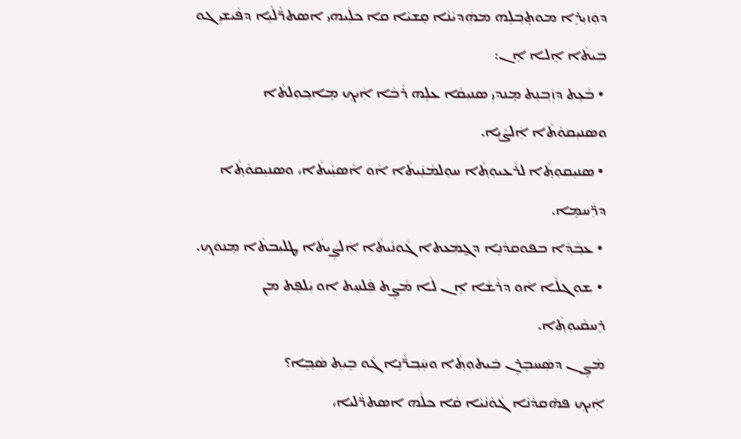ܕܘܲܙܝܼܪܹܐ ܡܘܬܸܒ݂ܠܹܗ ܡܗܲܕܝܵܢܵܐ ܩܸܫܝܵܐ ܩܐ ܟܠܲܝܗܝ ܐܣܬܪ̈ܵܠܵܝܹܐ ܕܦܵܝܫܝܼ ܓܘ ܒܲܝܬܵܐ ܐܸܠܐ ܐܸܢ:
 • ܒܵܥܸܬ ܕܙܲܒ݂ܢܸܬ ܡܸܢܕܝܼ ܣܢܝܼܩܵܐ ܥܠܹܗ ܪܵܒܵܐ ܐܲܝܟ݂ ܡܹܐܟ݂ܘܼܠܬܵܐ ܘܣܢܝܼܩܘܵܬܵܐ ܐܲܠܨܵܝܹܐ.
 • ܣܢܝܼܩܘܼܬ݂ܵܐ ܠܪܵܥܝܘܼܬ݂ܵܐ ܚܘܼܠܡܵܢܲܝܬܵܐ ܐܵܘ ܐܵܣܝܼܵܝܬܵܐ، ܘܣܢܝܼܩܘܵܬ݂ܵܐ ܕܪ̈ܲܚܡܹܐ.
 • ܥܒ݂ܵܕ݂ܵܐ ܒܦܘܩܕܵܢܹܐ ܕܓ̰ܡܲܥܬܐ ܓܵܘܢܵܝܬܵܐ ܐܲܠܨܲܝܬܵܐ ܛܠܝܼܒܬܵܐ ܡܸܢܘܿܟ݂.
 • ܫܘܼܓܠܵܐ ܐܵܘ ܕܪܵܫܵܐ ܐܸܢ ܠܵܐ ܡܵܨܸܬ ܦܲܠܚܸܬ ܐܘ ܝܲܠܦܸܬ ܡܢ ܪܸܚܩܵܝܘܼܬ݂ܵܐ.
ܡܵܨܸܢ ܕܣܲܚܒܸܪܸܢ ܒܲܝܬܘܼܬ݂ܵܐ ܘܚܲܒ݂ܪ̈ܵܢܹܐ ܓܵܘ ܒܹܝܬ݂ ܣܵܒ݂ܹܐ؟
ܐܲܝܟ݂ ܦܗ̇ܩܕܵܢܵܐ ܓܵܘܵܢܵܝܵܐ ܩܵܐ ܟܠܵܗ ܐܣܬܪ̈ܵܠܝܐ،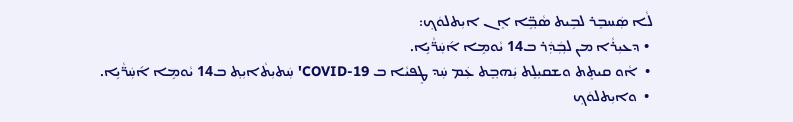ܠܵܐ ܣܲܚܒܸܪ ܠܒܹܝܬ ܣܵܒ݂ܹ̈ܐ ܐܸܢ ܐܝܼܬܠܘܿܟ݂:
 • ܕܥܝܼܪܵܐ ܡܢ ܠܒ݂ܲܕܲܪ ܒ14 ܝܵܘܡܹܐ ܐ݇ܚܲܪ̈ܵܝܹܐ.
 •  ܐܵܘ ܩܝܬܸܬ ܘܫܩܝܼܠܸܬ ܝܲܗܒ݂ܸܬ ܥܲܡ ܚܲܕ ܛܸܦܝܵܐ ܒ COVID-19' ܚܲܬܝܼܬܵܐܝܼܬ݂ ܒ14 ܝܵܘܡܹܐ ܐ݇ܚܲܪ̈ܵܝܹܐ.
 •  ܘܐܝܼܬܠܘܿܟ݂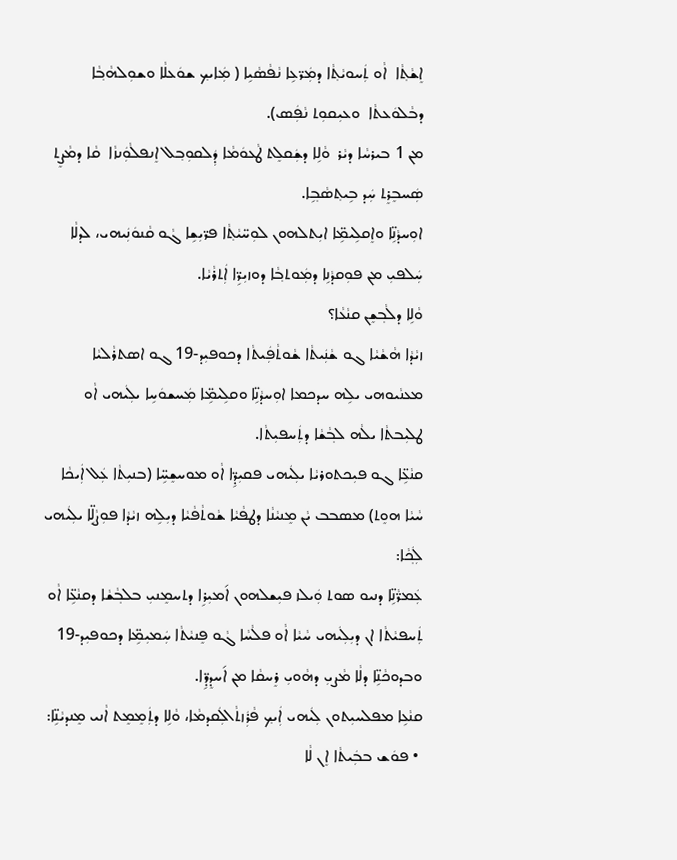ܐܸܫܵܬ݂ܵܐ  ܐܵܘ ܬܲܚܘܝܵܬ݂ܵܐ ܕܡܲܪ̈ܥܹܐ ܢܵܦܵܣܵܝܹܐ ( ܡܲܐܝܟ݂ ܫܘܿܥܠܵܐ ܘܫܘܼܠܗܵܒ݂ܵܐ ܕܒܵܠܘܿܥܬܵܐ  ܘܥܝܼܩܘܼܬ ܢܵܦܲܣ).
ܡܢ 1 ܒܝܪܚܵܐ ܕܝܵܪ  ܘܵܠܹܐ ܕܫܲܩܠܸܬ ܛܵܥܘܿܡܵܐ ܕܲܠܩܘܼܒ݂ܠ ܐܸܢܦܠܵܘܲܢܙܵܐ  ܩܵܐ ܕܡܵܨܸܬ ܣܲܚܒܸܪܸܬ ܚܲܕ ܒܹܝܬ݂ܣܵܒ݂ܹܐ.
ܐܘܼܚܕܵܢܹ̈ܐ ܘܐܸܩܠܹܝܡܹ̈ܐ ܐܝܼܬܠܗܘܢ ܠܘܼܚ̈ܝܵܬ݂ܵܐ ܦܪ̈ܝܼܫܹܐ ܓܵܘ ܩܵܢܘܿܢܲܝܗܝ، ܠܕܠܵܐ ܚܲܠܦܝܼ ܡܢ ܦܘܼܩܕܵܢܹܐ ܕܡܲܘܬܒ݂ܵܐ ܕܘܙܝܼܪܹ̈ܐ ܐܲܬܪܵܝܵܐ.
ܘܵܠܹܐ ܕܠܵܒ݂ܫܸܢ ܩܢܵܥܵܐ؟
ܙܝܵܕܵܐ ܗܵܫܵܝܵܐ ܓܘ ܫܵܢܲܝܬܵܐ ܫܵܘܬܵܦܲܝܬܵܐ ܕܟܘܦܝܼܕ-19 ܓܘ ܐܣܬܪܵܠܝܵܐ ܡܥܢܵܝܘܗܝ ܝܠܹܗ ܚܕܟܡܐ ܐܘܼܚܕܵܢܹ̈ܐ ܘܩܠܹܝܡܹ̈ܐ ܡܲܚܫܘܿܚܹܐ ܝܠܲܝܗܝ ܐܵܘ ܛܠܝܼܒܬܵܐ ܝܠܵܗ ܠܒ݂ܵܫܵܐ ܕܬܲܚܦܝܼܬܵܐ.
ܩܢܵܥܹ̈ܐ ܓܘ ܦܝܼܟܬܘܪܝܵܐ ܝܠܲܝܗܝ ܦܩܝܼܕܹ̈ܐ ܐܵܘ ܡܘܚܫܸܚܹ̈ܐ (ܒܢܝܼܬܵܐ ܥܲܠ ܐܲܝܟܵܐ ܚܵܝܵܐ ܗܘܸܬ) ܡܣܒܒ ܝܵܢ ܡܸܢܝܵܢܵܐ ܕܛܦܵܝܵܐ ܫܵܘܬܵܦܵܝܵܐ ܕܝܼܠܹܗ ܙܝܵܕܵܐ ܦܘܼܨܵܠܹ̈ܐ ܝܠܲܝܗܝ ܠܲܟ݂ܵܐ:
ܥܲܡܪ̈ܵܢܹ̈ܐ ܕܢܝܘ ܣܘܬ ܘܲܝܠܙ ܦܝܼܫܠܗܘܢ ܐ݇ܡܝܼܪܹܐ ܕܬܚܡܸܢܝܼ ܒܠܒ݂ܵܫܵܐ ܕܩܢܵܥܹ̈ܐ ܐܵܘ ܬܲܚܦܝܵܬܵܐ ܐܢ ܕܝܼܠܲܝܗܝ ܚܵܝܵܐ ܐܵܘ ܦܠܵܚܵܐ ܓܵܘ ܦܸܢܝܵܬܵܐ ܚܲܡܝܼܡܹ̈ܐ ܕܟܘܦܝܼܕ-19 ܘܒܕܘܟܵܢܹ̈ܐ ܕܠܵܐ ܡܵܨܝܼ ܕܗܵܘܝܼ ܪܸܚܩܵܐ ܡܢ ܐ݇ܚܕܸܕܹ̈ܐ.
ܩܢܵܥܹܐ ܡܦܠܚܝܼܬܘܢ ܠܲܝܗܝ ܐܲܝܟ݂ ܦܵܪܲܙܬܵܐܠܲܩܕܡܵܐ، ܘܵܠܹܐ ܕܬܲܡܸܡܸܬ ܐܵܢܝ ܡܸܢܕܝܵܢܹ̈ܐ:
 • ܦܘܿܫ ܒܒܲܝܬܵܐ ܐܸܢ ܠܵܐ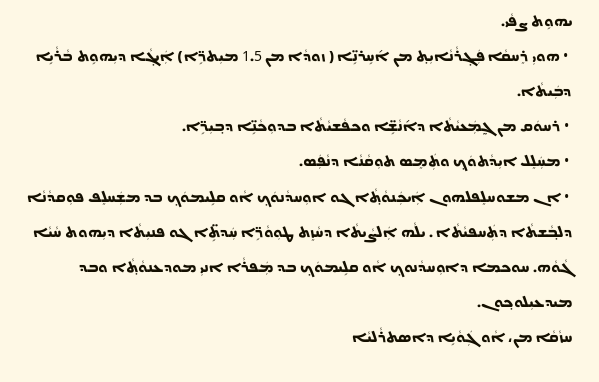ܝܗܘܹܬ ܨܦܵܝ.
 • ܗܘܝܼ ܪܸܚܩܵܐ ܦܲܓ݂ܪܵܢܵܐܝܼܬ݂ ܡܢ ܐ݇ܚܹܪܢܹ̈ܐ ( ܙܘܕܵܐ ܡܢ 1.5 ܡܝܼܬܪܹ̈ܐ) ܐܲܝܓ݂ܵܐ ܕܝܼܗܘܹܬ ܒܵܪܵܝܹܐ ܕܒܲܝܬܵܐ.
 • ܪܚܘܿܩ ܡܢ ܓ̰ܡܲܥܝܵܬܵܐ ܕܐ݇ܢܵܫܹ̈ܐ ܘܟܦܵܫܝܵܬܵܐ ܒܕܘܼܟܵܢܹ̈ܐ ܕܒ݂ܝܼܪܹ̈ܐ.
 • ܡܚܲܠܸܠ ܐܝܼܕܵܬܘܿܟ݂ ܘܬܲܡܸܣ ܬܘܼܩܵܢܵܐ ܕܢܵܦܲܣ.
 • ܐܢ ܡܫܘܚܠܸܦܠܗܘܢ ܐܲܝܟܲܢܘܵܬ݂ܵܐ ܓܘ ܐܘܼܚܕܵܢܘܿܟ݂ ܐܵܘ ܩܠܹܝܡܘܿܟ݂ ܒܕ ܡܫܲܚܠܸܦ ܦܘܼܩܕܵܢܵܐ ܕܠܒ݂ܵܫܬܵܐ ܕܬܲܚܦܝܵܬܵܐ . ܝܠܵܗ ܐܲܠܨܵܝܬܵܐ ܕܚܵܙܸܬ ܛܘܼܘܵܪܹ̈ܐ ܚܲܕܬܹ̈ܐ ܓܘ ܦܢܝܼܬܵܐ ܕܝܼܗܘܬ ܚܵܝܵܐ ܓܵܘܵܗ. ܚܘܟܡܐ ܕܐܘܼܚܕܵܢܘܟ݂ ܐܵܘ ܩܠܹܝܡܘܿܟ݂ ܒܕ ܡܲܦܪܵܐ ܐܢܝܼ ܡܘܕܥܢܘܵܬ݂ܵܐ ܘܒܕ ܡܝܕܥܝܼܠܘܟ݂ܘܢ.
ܚܙܵܩܵܐ ܡܢ، ܐܵܘ ܓܲܘܵܝܹܐ ܕܐܣܬܪܵܠܝܵܐ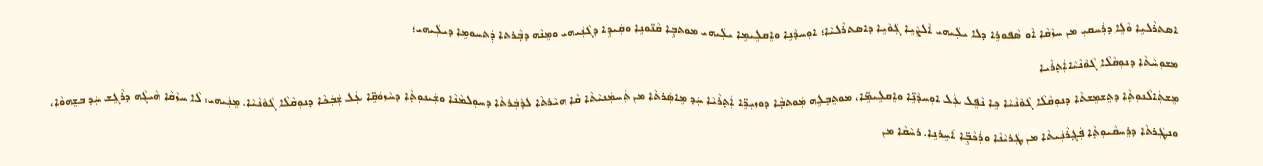ܐܣܬܪܵܠܝܹܐ ܘܵܠܹܐ ܕܪܲܚܩܝܼ ܡܢ ܚܙܵܩܵܐ ܐܵܘ ܣܵܦܘܪܹܐ ܕܠܐ ܝܠܲܝܗܝ ܐܵܠܨܵܝܹܐ ܓܲܘܵܝܹܐ ܕܐܣܬܪܵܠܝܵܐ؛ ܐܘܼܚܕܵܢܹܐ ܘܐܸܩܠܹܝܡܹܐ ܝܠܲܝܗܝ ܡܘܬܒ݂ܹܐ ܩܵܢ̈ܘܢܹܐ ܘܩܲܝܕܹܐ ܕܓܵܢܲܝܗܝ ܘܡܸܢܵܗ ܕܒ݂ܵܪܬܐ ܕܲܬܚܘܡܹܐ ܕܝܠܲܝܗܝ؛
ܡܫܘܼܚܵܬܵܐ ܕܢܘܼܩܵܠܵܐ ܓܵܘܵܢܵܝܵܐܐܲܬ݂ܪܵܝܐ
ܡܸܫܬܲܐܠܵܢܘܼܬ݂ܵܐ ܕܬܸܫܡܸܫܬܵܐ ܕܢܘܼܩܵܠܵܐ ܓܵܘܵܢܵܝܵܐ ܟܹܐ ܢܵܦܸܠ ܥܲܠ ܐܘܼܚܕܵܢܹ̈ܐ ܘܐܸܩܠܹܝܡܹ̈ܐ، ܡܘܬܸܒ݂ܠܹܗ ܡܲܘܬܒ݂ܵܐ ܕܘܙܝܼܪܹ̈ܐ ܐܲܬ݂ܪܵܝܵܐ ܚܲܕ ܡܹܐܣܲܪܬܵܐ ܡܢ ܬܲܚܡܲܢܝܵܬܵܐ ܩܵܐ ܗܝܵܪܬܵܐ ܠܕܵܒܲܪܬܵܐ ܕܚܘܼܠܡܵܢܵܐ ܘܫܲܝܢܘܼܬ݂ܵܐ ܕܚܵܙܘܿܩܹ̈ܐ ܥܲܠ ܫܲܒܲܟܵܐ ܕܢܘܼܩܵܠܵܐ ܓܵܘܵܢܵܝܵܐ. ܡܸܢܲܝܗܝ: ܠܵܐ ܚܙܵܩܵܐ ܗܵܝܓܵܗ ܕܪܵܓܸܫ ܚܲܕ ܒܫܸܗܘܵܐ، ܘܢܛܲܪܬܵܐ ܕܪܸܚܩܵܝܘܼܬ݂ܵܐ ܦܲܓ݂ܪܵܢܲܝܬܵܐ ܡܢ ܛܲܪܝܵܢܵܐ ܘܪܲܟܵܒ݂ܹ̈ܐ ܐ݇ܚܹܪܢܹܐ. ܪܚܵܩܵܐ ܡܢ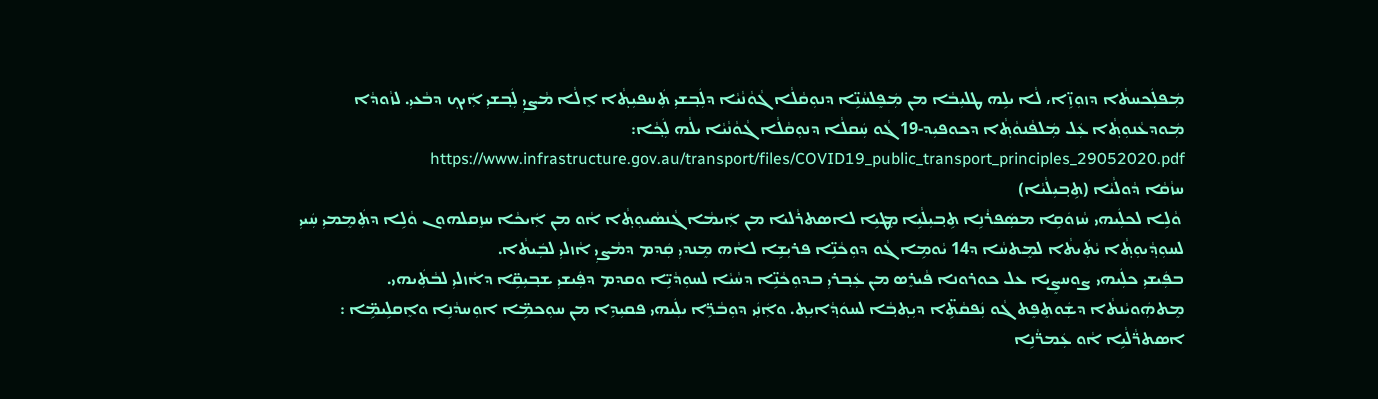ܡܲܦܠܲܟܚܬܵܐ ܕܙܘܼܙܹ̈ܐ، ܠܵܐ ܝܠܹܗ ܛܠܝܼܒܵܐ ܡܢ ܡܲܦܸܠܚܵܢܹ̈ܐ ܕܢܘܼܩܵܠܵܐ ܓܵܘܵܢܵܝܵܐ ܕܠܲܒ݂ܫܝܼ ܬܲܚܦܝܼܬ݂ܵܐ ܐܸܠܵܐ ܡܵܨܝܼ ܠܲܒ݂ܫܝܼ ܐܲܝܟ݂ ܕܒܵܥܝܼ. ܠܙܵܘܕܵܐ ܡܲܘܕܥܵܢܘܼܬ݂ܵܐ ܥܲܠ ܡܲܠܦܵܢܘܵܬ݂ܵܐ ܕܟܘܦܝܼܕ-19 ܓܵܘ ܚܲܩܠܵܐ ܕܢܘܼܩܵܠܵܐ ܓܵܘܵܢܵܝܵܐ ܝܠܵܗ ܠܲܟ݂ܵܐ: https://www.infrastructure.gov.au/transport/files/COVID19_public_transport_principles_29052020.pdf
ܚܙܵܩܵܐ ܕܵܘܠܵܝܵܐ (ܬܹܒ݂ܝܼܠܵܝܵܐ)
 ܘܵܠܹܐ ܠܟܠܲܝܗܝ ܚܵܙܘܿܩܹܐ ܡܣܲܦܪܵܢܹܐ ܬܹܒ݂ܝܼܠܵܝܹܐ ܡܸܛܝܹܐ ܠܐܣܬܪܵܠܝܐ ܡܢ ܐܲܝܡܵܐ ܓܵܢܣܵܝܘܼܬ݂ܵܐ ܐܵܘ ܡܢ ܐܲܝܟܵܐ ܚܙܸܩܠܗܘܢ ܘܵܠܹܐ ܕܬܲܡܸܡܝܼ ܚܲܝܝܼ ܠܚܘܼܕ݂ܵܝܘܼܬ݂ܵܐ ܝܵܬܲܝܬܵܐ ܠܡܸܬܚܵܐ ܕ14 ܝܵܘܡܹܐ ܓܵܘ ܕܘܼܟܵܢܹ̈ܐ ܦܪܝܼܫܹܐ ܠܐܵܗ ܡܸܢܕܝܼ ܩܲܕܡ ܕܡܵܨܝܼ ܐܵܙܠܝܼ ܠܒܲܝܬܵܐ.
ܒܦܲܝܫܝܼ ܟܠܲܝܗܝ ܨܘܚܨܸܝܹܐ ܥܠ ܟܘܪܘܢܐ ܦܵܝܪܸܣ ܡܢ ܥܲܒ݂ܪܝܼ ܒܕܘܼܟܵܢܹ̈ܐ ܕܚܵܝܵܐ ܠܚܘܼܕܵܝܹ̈ܐ ܘܩܕܡ ܕܦܲܝܫܝܼ ܫܒ݂ܝܼܩܹ̈ܐ ܕܐܵܙܠܝܼ ܠܒܵܬܲܝܗܝ.
ܡܸܬܗܲܘܝܵܢܬܵܐ ܕܫܲܘܬܸܦܸܬ ܓܵܘ ܢܲܦܩܵܬܹ̈ܐ ܕܝܼܬ݂ܒ݂ܵܐ ܠܚܘܿܕ݂ܵܐܝܼܬ݂. ܘܐܲܢܲܝ ܕܘܼܒܵܪܹ̈ܐ ܝܠܲܝܗܝ ܦܩܝܼܕܹܐ ܡܢ ܚܘܼܟܡܹ̈ܐ ܐܘܼܚܕܵܢܹܐ ܘܐܸܩܠܹܝܡܹ̈ܐ :
ܐܣܬܪ̈ܵܠܵܝܹܐ ܐܵܘ ܥܲܡܪ̈ܵܢܹܐ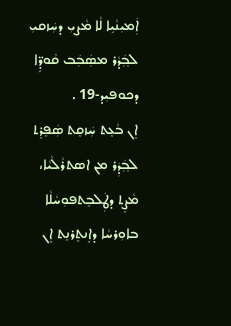ܐܲܡܝܼܢܵܝܹܐ ܠܵܐ ܡܵܨܝܼ ܕܚܲܙܩܝܼ ܠܒ݂ܲܕܵܪ ܡܣܲܒܲܒ ܩܵܘܕܹ̈ܐ ܕܟܘܦܝܼܕ-19 .
ܐܸܢ ܒܵܥܸܬ ܚܲܙܩܸܬ ܣܲܦܸܪܸܬ ܠܒ݂ܲܕܲܪ ܡܢ ܐܣܬܪܵܠܵܝܵܐ، ܡܵܨܸܬ ܕܛܲܠܒܸܬܦܘܼܚܵܠܵܐ ܒܐܘܼܪܚܵܐ ܕܐܸܢܬܸܪܢܸܬ ܐܸܢ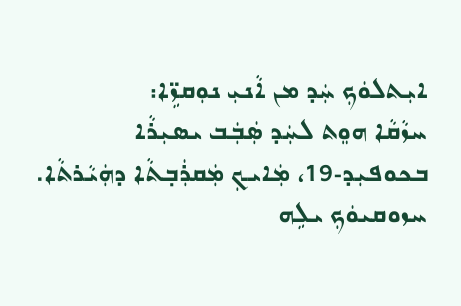ܐܝܼܬܠܘܿܟ݂ ܚܲܕ ܡܢ ܐܵܢܝܼ ܢܘܼܩܙܹ̈ܐ:
ܚܙܵܩܵܐ ܗܘܸܬ ܠܚܲܕ ܣܲܒܲܒ ܝܣܝܼܪܵܐ ܒܟܘܦܝܼܕ-19، ܡܲܐܝܟ݂ ܡܲܩܪܲܒ݂ܬܵܐ ܕܗܲܝܵܪܬܵܐ.
ܚܙܘܩܝܘܿܟ݂ ܝܠܹܗ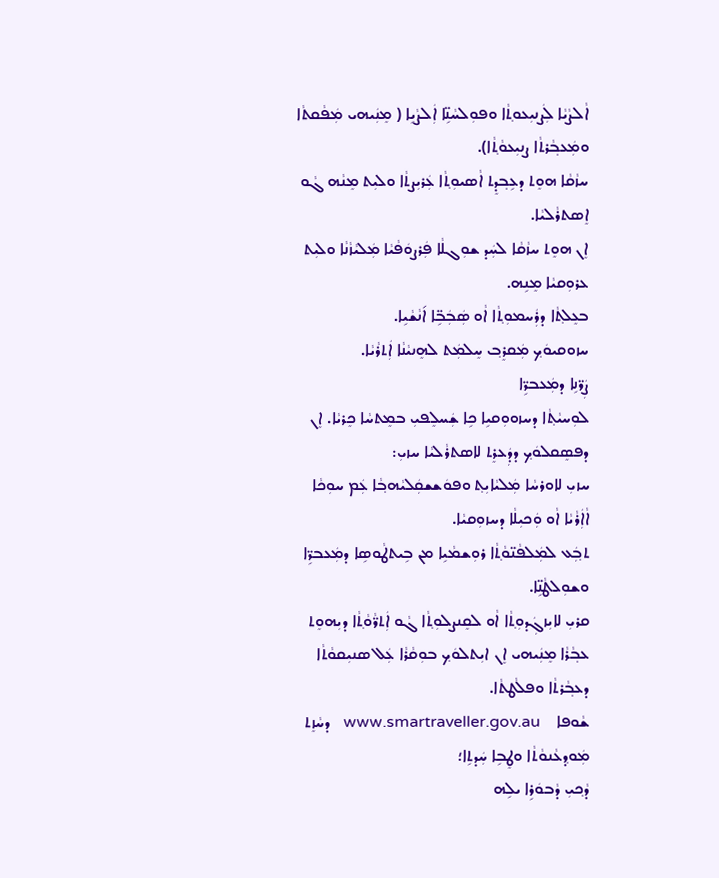ܐܵܠܨܵܝܵܐ ܠܲܨܢܝܼܥܘܬ݂ܵܐ ܘܦܘܼܠܚܵܢܹ̈ܐ ܐܲܠܨܵܝܹܐ ( ܡܸܢܲܝܗܝ ܡܲܦܵܩܬܵܐ ܘܡܲܥܒ݂ܵܪܬܵܐ ܨܢܝܼܥܘܵܬ݂ܵܐ).
ܚܙܵܩܵܐ ܗܘܸܬ ܕܥܹܒ݂ܕܸܬ ܐܵܣܝܘܼܬ݂ܵܐ ܥܲܪܝܼܨܬܵܐ ܘܠܝܼܬ ܡܸܢܵܗ ܓܵܘ ܐܸܣܬܪܵܠܝܵܐ.
ܐܸܢ ܗܘܸܬ ܚܙܵܩܵܐ ܠܚܲܕ ܫܘܼܓܠܵܐ ܦܲܪܨܘܿܦܵܝܵܐ ܡܲܠܝܵܙܵܢܵܐ ܘܠܝܼܬ ܥܪܘܼܩܝܵܐ ܡܸܢܹܗ.
ܒܥܸܠܬ݂ܵܐ ܕܪܲܚܡܘܼܬ݂ܵܐ ܐܵܘ ܣܲܒܲܒܹ̈ܐ ܐ݇ܢܵܫܵܝܹܐ.
ܚܙܘܩܝܘܿܟ݂ ܡܲܩܪܸܒ݂ ܚܸܠܡܲܬ ܠܗܸܢܝܵܢܵܐ ܐܲܬܪܵܝܵܐ.
ܨܲܪ̈ܢܹܐ ܕܡܲܥܒܪܹ̈ܐ
ܠܘܼܚܝܵܬ݂ܵܐ ܕܚܙܘܘܼܩܝܹܐ ܟܹܐ ܫܲܚܠܸܦܝܼ ܒܡܸܬܚܵܐ ܟܸܪܝܵܐ. ܐܸܢ ܕܦܣܸܩܠܘܿܟ݂ ܕܕܲܥܪܸܬ ܠܐܣܬܪܵܠܝܵܐ ܚܙܝܼ:
ܚܙܝܼ ܠܐܘܪܚܵܐ ܡܲܠܝܵܐܝܼܬ݂ ܘܦܘܿܫܫܩܲܠܝܵܗܒ݂ܵܐ ܥܲܡ ܚܘܼܟܵܐ ܐܵܐܲܪܵܝܵܐ ܐܵܘ ܘܲܟܝܼܠܵܐ ܕܚܙܘܼܩܝܵܐ.
ܬܒ݂ܲܥ ܠܡܲܠܦܵܢ̈ܘܵܬ݂ܵܐ ܪܘܼܫܡܵܝܹܐ ܡܢ ܒܹܝܬܛܵܘܣܹܐ ܕܡܲܥܒܪܹ̈ܐ ܘܫܘܼܠܛܵܢܹ̈ܐ.
ܩܪܝܼ ܠܐܝܼܙܓܲܕܘܼܬ݂ܵܐ ܐܵܘ ܠܩܸܢܨܠܘܼܬ݂ܵܐ ܓܵܘ ܐܲܬܪ̈ܵܘܵܬ݂ܵܐ ܕܝܼܗܘܸܬ ܥܒ݂ܵܪܵܐ ܡܸܢܲܝܗܝ ܐܸܢ ܐܝܼܬܠܘܿܟ݂ ܒܘܼܩܵܪܵܐ ܥܲܠ ܣܢܝܼܩܘܵܬܵܐ ܕܥܒ݂ܵܪܬܵܐ ܘܦܠܵܛܬܵܐ.
ܫܵܘܦܐ    www.smartraveller.gov.au   ܕܚܵܙܸܬ ܡܲܘܕ݂ܥܵܢܘܵܬܵܐ ܘܛܸܒܹܐ ܚܲܕܬܹܐ؛
ܕܵܟ݂ܝܼ ܕܵܒܘܿܪܹܐ ܝܠܹܗ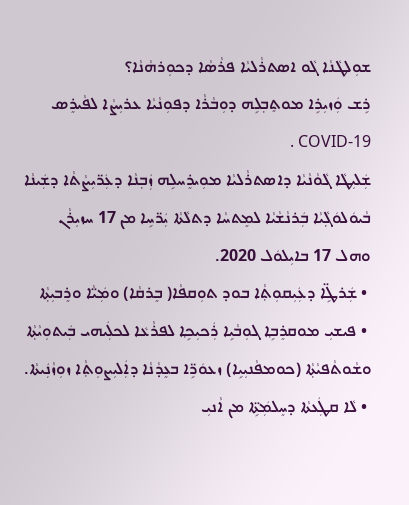ܫܘܼܠܛܵܢܵܐ ܓܵܘ ܐܣܬܪܵܠܝܵܐ ܦܪܵܣܵܐ ܕܟܘܼܪܗܵܢܵܐ؟
ܪܹܫ ܘܲܙܝܼܪܹܐ ܡܘܬܸܒ݂ܠܹܗ ܕܘܼܒܵܪܵܐ ܕܦܘܼܢܵܝܵܐ ܥܪܝܼܨܵܐ ܠܦܵܝܪܸܣ  COVID-19 .
ܫܲܠܝܼܛܵܐ ܓܵܘܵܢܵܝܵܐ ܕܐܣܬܪܵܠܝܵܐ ܡܘܼܝܪܸܚܠܹܗ ܙܲܒ݂ܢܵܐ ܕܥܲܪ̈ܝܼܨܵܬܵܐ ܕܫܲܝܢܵܐ ܒܵܝܘܿܠܘܿܓ݂ܵܝܵܐ ܒܲܪܢܵܫܵܝܵܐ ܠܡܸܬܚܵܐ ܕܬܠܵܬܵܐ ܝܲܪ̈ܚܹܐ ܡܢ 17 ܚܙܝܼܪܵܢ ܘܗܠ 17 ܒܐܝܼܠܘܿܠ 2020.
 • ܫܲܪܛܹ̈ܐ ܕܥܲܝܼܩܘܼܬ݂ܵܐ ܒܘܕ ܬܘܼܩܦܵܐ( ܒܸܪܩܵܐ) ܘܡܲܝ̈ܵܐ ܘܪܸܒܝܼܬ݂ܵܐ
 • ܦܝܫܝܼ ܡܘܩܪܸܒ݂ܹܐ ܓܘܼܒܵܝܹܐ ܪܲܟܝܼܟ݂ܹܐ ܠܦܪܵܥܵܐ ܠܟܠܲܝܗܝ ܒܲܝܬܘܼܝܵܬ݂ܵܐ ܘܫܵܘܬܵܦܝܵܬ݂ܵܐ (ܟܘܡܦܵܢܝܼܝܹܐ) ܙܥܘܿܪܹ̈ܐ ܒܥܸܕܵܢܵܐ ܕܐܲܠܝܼܨܘܼܬ݂ܵܐ ܙܘܼܙܵܢܲܝܬܵܐ.
 • ܠܵܐ ܩܛܲܥܬܵܐ ܕܚܸܠܡܲܬܹ̈ܐ ܡܢ ܐܵܢܝܼ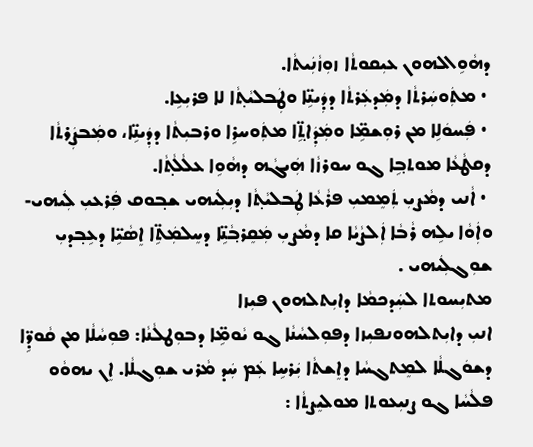ܕܗܵܘܹܐܠܗܘܢ ܥܝܼܩܘܬܵܐ ܙܘܼܙܵܢܲܝܬܵܐ.
 • ܡܬܲܘܚܲܪܬܵܐ ܕܡܲܕܥܲܪܬܵܐ ܕܕܲܝܢܹ̈ܐ ܘܛܲܒܠܝܵܬ݂ܵܐ ܠܐ ܦܪܝܼܥܹܐ.
 • ܦܲܚܘܿܠܹܐ ܡܢ ܪܘܼܫܡܹ̈ܐ ܘܡܲܕܲܐܬ݂ܹ̈ܐ ܡܬܲܘܚܪܹܐ ܘܪܒܝܼܬܵܐ ܕܕܲܝܢܹ̈ܐ، ܘܡܲܒܨܲܪܬܵܐ ܕܩܛܵܥܵܐ ܡܘܬܒ݂ܹܐ ܓܘ ܚܘܪܙܵܐ ܗܲܝܓܵܗ ܕܗܵܘܹܐ ܥܠܵܠܵܬ݂ܵܐ.
 • ܐܵܢܝ ܕܡܵܨܝܼ ܬܲܡܸܡܝܼ ܦܪܵܥܵܐ ܛܲܒܠܝܵܬ݂ܵܐ ܕܝܼܠܲܝܗܝ ܫܒ݂ܘܩ ܦܲܪܥܝܼ ܠܲܝܗܝ- ܘܐܲܘܵܐ ܝܠܹܗ ܪܵܒܵܐ ܐܲܠܨܵܝܵܐ ܩܐ ܕܡܵܨܝܼ ܡܲܩܸܪܒ݂ܵܢܹ̈ܐ ܕܚܸܠܡܲܬܹ̈ܐ ܐܸܣܵܝܹ̈ܐ ܕܥܹܒ݂ܕܝܼ ܫܘܼܓܠܲܝܗܝ .
ܡܬܝܼܚܘܬܐ ܠܚܲܕܟܡܵܐ ܕܐܝܼܬܠܗܘܢ ܦܝܼܙܐ
ܐܢܝܼ ܕܐܝܼܬܠܗܘܢܦܝܼܙܐ ܕܦܘܼܠܚܵܢܵܐ ܓܘ ܝܵܘܡܹ̈ܐ ܕܒܘܼܛܠܵܢܵܐ: ܦܘܼܚܵܠܵܐ ܡܢ ܩܵܘܕܹ̈ܐ ܕܫܘܿܓܠܵܐ ܠܡܸܬܓܚܵܐ ܕܐܸܫܬܵܐ ܝܲܪܚܹܐ ܥܲܡ ܚܲܕ ܡܵܪܝ ܫܘܼܓܠܵܐ. ܐܸܢ ܝܗܘܵܘ ܦܠܵܚܵܐ ܓܘ ܨܢܝܼܥܘܬܐ ܡܘܠܝܸܨܬܵܐ :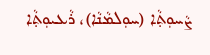ܨܵܚܘܼܬ݂ܵܐ (ܚܘܼܠܡܵܢܵܐ)، ܪܵܥܝܘܼܬ݂ܵܐ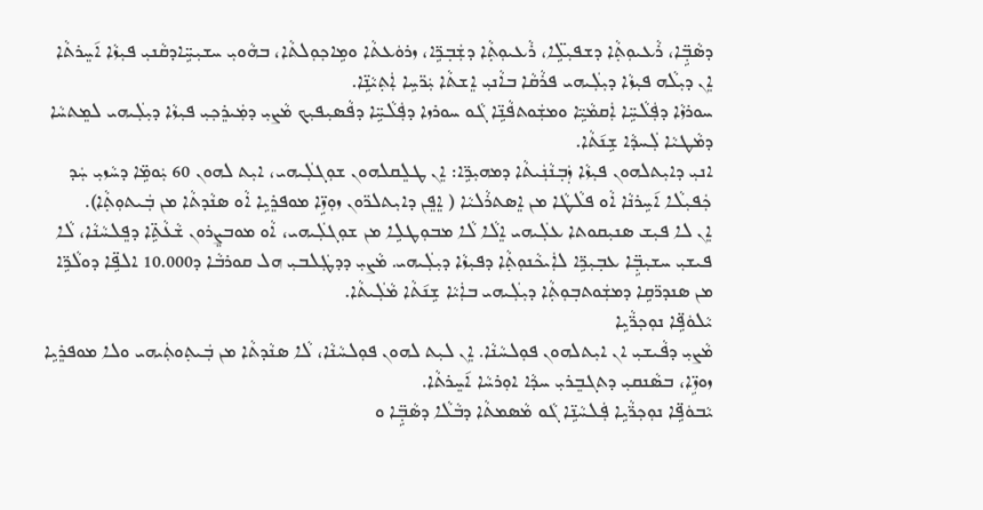ܕܣܵܒ݂ܹ̈ܐ، ܪܵܥܝܘܼܬ݂ܵܐ ܕܫܦܝܼܠܹ̈ܐ، ܪܵܥܝܘܼܬ݂ܵܐ ܕܫܲܒ݂ܪܹ̈ܐ، ܙܪܘܿܥܬܵܐ ܘܡܹܐܟ݂ܘܼܠܬܵܐ، ܒܗܵܘܝܼ ܚܫܝܼܚܹ̈ܐܕܩܵܢܝܼ ܦܝܼܙܵܐ ܐ݇ܚܸܪܬܵܐ ܐܸܢ ܕܝܼܠܵܗ ܦܝܼܙܵܐ ܕܝܼܠܲܝܗܝ ܦܪܵܩܵܐ ܒܐܵܢܝܼ ܐܸܫܬܵܐ ܝܲܪ̈ܚܹܐ ܐܲܬ݂ܝܵܢܹ̈ܐ.
ܚܘܪܙܵܐ ܕܦܲܠܵܚܹ̈ܐ ܐܲܩܡܵܝܹ̈ܐ ܘܡܫܲܘܬܦܵܢܹ̈ܐ ܓܵܘ ܚܘܪܙܐ ܕܦܲܠܵܚܹ̈ܐ ܕܦܵܣܝܼܦܝܼܟ ܡܵܨܝܼ ܕܡܲܝܪܸܟ݂ܝܼ ܦܝܼܙܵܐ ܕܝܼܠܲܝܗܝ ܠܡܸܬܚܵܐ ܕܡܵܛܝܵܐ ܠܲܚܕܵܐ ܫܹܢ݇ܬܵܐ.
ܐܢܝܼ ܕܐܝܼܬܠܗܘܢ ܦܝܼܙܵܐ ܙܲܒ݂ܢܵܢܲܝܬܵܐ ܕܡܗܝܼܪܹ̈ܐ: ܐܸܢ ܛܠܸܩܠܗܘܢ ܫܘܼܓܠܲܝܗܝ، ܐܝܼܬ ܠܗܘܢ 60 ܝܲܘܡܹ̈ܐ ܕܚܵܙܝܼ ܚܲܕ ܟܲܦܝܼܠܵܐ ܐ݇ܚܹܪܢܵܐ ܐܵܘ ܦܠܵܛܵܐ ܡܢ ܐܸܣܬܪܵܠܝܵܐ ( ܐܸܦܸܢ ܕܐܝܼܬܠܪ̈ܘܢ ܙܘܼܙܹ̈ܐ ܡܘܦܪܸܝܹܐ ܐܵܘ ܣܢܵܕܬܵܐ ܡܢ ܒܲܝܬܘܼܬ݂ܵܐ).
ܐܸܢ ܠܐ ܦܝܼܫ ܣܢܝܼܩܘܬܐ ܥܠܲܝܗܝ ܐܸܠܵܐ ܠܵܐ ܡܒܘܼܛܠܹܐ ܡܢ ܫܘܼܓܠܲܝܗܝ، ܐܵܘ ܡܘܒܨܸܪܘܢ ܫܵܥܵܬܹ̈ܐ ܕܦܸܠܚܵܢܵܐ، ܠܵܐ ܦܝܫܝܼ ܚܫܝܼܒ݂ܹ̈ܐ ܥܒ݂ܝܼܪܹ̈ܐ ܠܐܲܝܟܵܢܘܼܬ݂ܵܐ ܕܦܝܼܙܵܐ ܕܝܼܠܲܝܗܝ. ܡܵܨܝܼ ܕܕܛܲܠܒܝܼ ܗܠ ܩܘܪܒܵܐ ܕ10.000 ܐܠܦܹ̈ܐ ܕܘܠܵܪܹ̈ܐ ܡܢ ܣܢܕܪ̈ܩܹܐ ܕܡܫܲܘܬܒ݂ܘܼܬ݂ܵܐ ܕܝܼܠܲܝܗܝ ܒܐܲܝܵܐ ܫܹܢ݇ܬܵܐ ܡܵܠܲܝܬܵܐ.
ܝܵܠܘܿܦܹ̈ܐ ܢܘܼܟ݂ܪ̈ܵܝܹܐ
ܡܵܨܝܼ ܕܦܵܝܫܝܼ ܐܢ ܐܝܼܬܠܗܘܢ ܦܘܼܠܚܵܢܵܐ. ܐܸܢ ܠܝܼܬ ܠܗܘܢ ܦܘܼܠܚܵܢܵܐ، ܠܵܐ ܣܢܵܕܬܵܐ ܡܢ ܒܲܝܬ݂ܘܬܲܝܗܝ ܘܠܐ ܡܘܦܪܸܝܹܐ ܙܘܙܹ̈ܐ، ܒܣܵܢܩܝܼ ܕܬܓܒܸܪܝܼ ܚܕܵܐ ܐܘܼܪܚܵܐ ܐ݇ܚܸܪܬܵܐ.
ܝܵܒܘܿܦܹ̈ܐ ܢܘܼܟ݂ܪ̈ܵܝܹܐ ܦܲܠܚܵܢܹ̈ܐ ܓܵܘ ܡܵܣܡܬܵܐ ܕܒܵܠܵܐ ܕܣܵܒ݂ܹ̈ܐ ܘ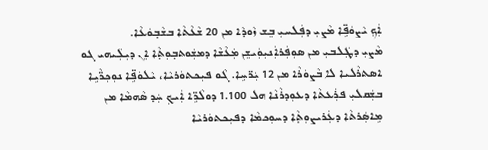ܐܲܟ݂ ܝܵܨܘܿܦܹ̈ܐ ܡܵܨܝܼ ܕܦܲܠܚܝܼ ܒܸܫ ܙܵܘܕܵܐ ܡܢ 20 ܫܵܥܵܬܵܐ ܒܫܵܒ݂ܘܿܥܵܐ.
ܡܵܨܝܼ ܕܛܲܠܒܝܼ ܡܢ ܣܘܼܦܲܪܐܲܢܝܼܘܲܝܫܸܢ ܡܲܥܵܫܵܐ ܕܡܫܲܘܬܒ݂ܘܼܬ݂ܵܐ ܐܸܢ ܕܝܼܠܲܝܗܝ ܓܘ ܐܣܬܪܵܠܝܐ ܠܐ ܒܵܨܘܿܪܵܐ ܡܢ 12 ܝܲܪ̈ܚܹܐ. ܓܵܘ ܦܝܼܟܬܘܿܪܝܵܐ، ܝܵܠܘܿܦܹ̈ܐ ܢܘܼܟ݂ܪ̈ܵܝܹܐ ܒܫܲܩܠܝܼ ܦܪܲܥܬܵܐ ܕܥܘܼܕܪܵܢܵܐ ܗܠ 1.100 ܕܘܠܵܪܹ̈ܐ ܐܲܝܟ݂ ܚܲܕ ܣܵܗܡܵܐ ܡܢ ܡܹܐܣܲܪܬܵܐ ܕܥܲܪܝܨܘܼܬ݂ܵܐ ܕܚܘܼܟܡܵܐ ܕܦܝܼܟܬܘܿܪܝܵܐ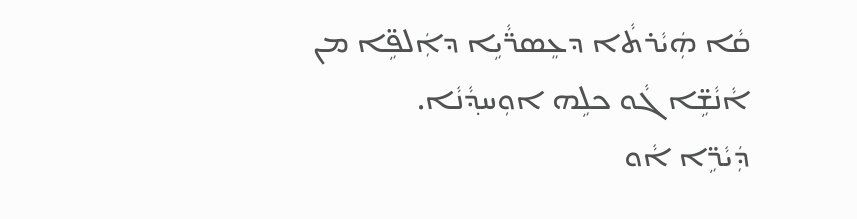ܩܵܐ ܗܲܝܵܪܬܵܐ ܕܥܸܣܪ̈ܵܝܹܐ ܕܐܲܠܦܹ̈ܐ ܡܢ ܐܵܢܵܫܹ̈ܐ ܓܵܘ ܟܠܹܗ ܐܘܼܚܕ݂ܵܢܵܐ.
ܕܲܝܵܪܹ̈ܐ ܐܵܘ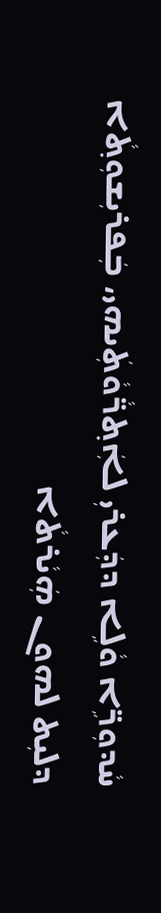ܚܵܕܘܼܪܹ̈ܐ ܘܵܠܹܐ ܕܕܲܥܪܝܼ ܠܐܲܬ݂ܪ̈ܵܘܵܬܲܝܗܝ، ܒܲܦܪܝܼܫܘܼܬ݂ܵܐ ܕܠܝܼܬ ܠܗܘܢ ܗܲܝܵܪܬܵܐ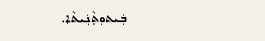ܒܲܝܬܘܼܬ݂ܵܢܲܝܬܵܐ.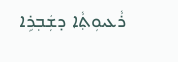ܪܵܥܝܘܼܬ݂ܵܐ ܕܫܲܒ݂ܪܹܐ